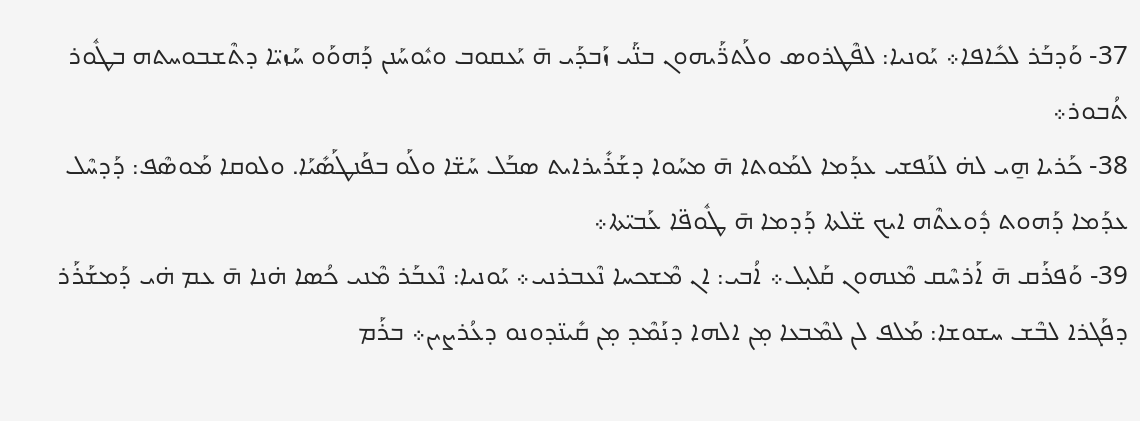37- ܘܰܕܒܰܪ ܠܟܺܐܦܐ܀ ܝܰܘܢܝܐ: ܠܦܶܛܪܘܣ ܘܠܰܬܪ̈ܰܝܗܘܢ ܒܢ̈ܰܝ ܙܰܒܕܰܝ ܗ̄ ܝܰܥܩܘܒ ܘܝܽܘܚܰܢܢ ܕܰܗܘܰܘ ܚܰܙܝ̈ܐ ܕܬܶܫܒܘܚܬܗ ܒܛܽܘܪ ܬܳܒܘܪ܀
38- ܟܰܪܝܐ ܗ̱ܝ ܠܗ̇ ܠܢܰܦܫܝ ܥܕܰܡܐ ܠܡܰܘܬܐ ܗ̄ ܡܚܰܘܐ ܕܫܰܪܺܝܪܐܝܬ ܣܒܰܠ ܚܰܫ̈ܐ ܘܠܰܘ ܒܦܰܢܛܰܣܺܝܰܐ. ܘܠܘܩܐ ܡܰܘܣܶܦ: ܕܰܕܚܶܠ ܥܕܰܡܐ ܕܰܗܘܬ ܕܽܘܥܬܶܗ ܐܝܟ ܫ̈ܠܬܐ ܕܰܕܡܐ ܗ̄ ܛܽܘܦ̈ܐ ܥܰܒܝ̈ܬܐ܀
39- ܘܰܦܪܰܩ ܗ̄ ܐܰܪܚܶܩ ܡܶܢܗܘܢ ܩܰܠܝ̣ܠ܀ ܐܳܒܝ: ܐܢ ܡܶܫܟܚܐ ܢܶܥܒܪܢܝ܀ ܝܰܘܢܝܐ: ܢܶܥܒܰܪ ܡܶܢܝ ܟܳܣܐ ܗ̇ܢܐ ܗ̄ ܥܡ ܗ̇ܝ ܕܰܡܫܰܪܰܪ ܕܦܰܓܪܐ ܠܒܶܫ ܚܫܘܫܐ: ܡܰܠܦ ܠܢ ܠܡܶܒܥܐ ܡ̣ܢ ܐܠܗܐ ܕܢܰܡܶܕ ܡ̣ܢ ܩܺܝܢ̈ܕܘܢܘ ܕܥܳܪܨܝܢ܀ ܒܪܰܡ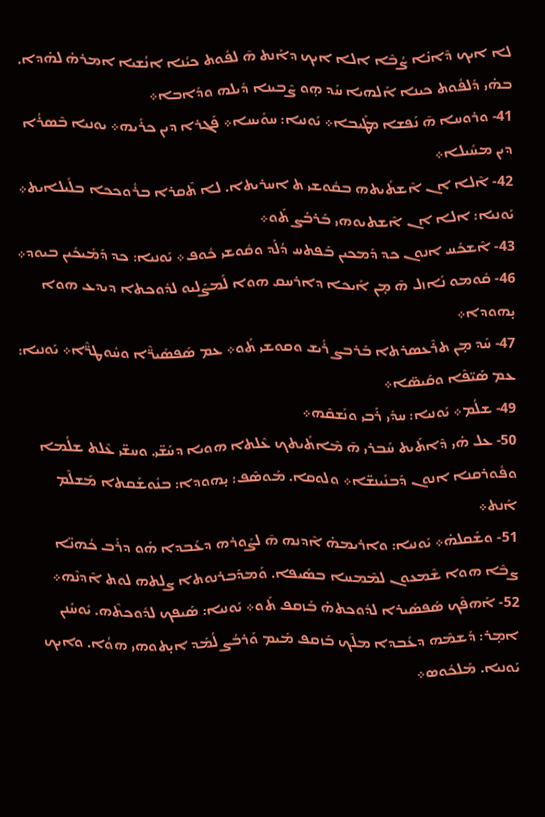ܠܐ ܐܝܟ ܕܶܐܢ̇ܐ ܨܳܒܶܐ ܐܠܐ ܐܝܟ ܕܐܰܢܬ ܗ̄ ܠܦܽܘܬ ܟܝܳܢܐ ܐܢܳܫܝܐ ܐܡܪܗ̇ ܠܗ̇ܕܐ. ܒܗ̇ܝ ܕܰܠܦܽܘܬ ܟܝܢܐ ܐܰܠܗܝܐ ܚܰܕ ܗ̣ܘ ܨܶܒܝܢܐ ܕܺܝܠܗ ܘܕܰܐܒܐ܀
41- ܘܪܘܚܐ ܗ̄ ܢܰܦܫܐ ܡܛܰܝܒܐ܀ ܝܰܘܢܝܐ: ܚܘܺܝܚܐ܀ ܦܰܓܪܐ ܕܝܢ ܟܪܺܝܗ܀ ܝܘܢܝܐ ܒܶܣܪܳܐ ܕܝܢ ܡܚܺܝܠܐ܀
42- ܐܶܠܐ ܐܢ ܐܶܫܬܺܝܬܗ ܒܩܽܘܫܝ ܬ ܐܚܪܝܬܐ. ܠܐ ܬܶܩܪܐ ܒܪܽܘܟܟܐ ܒܠܺܝܠܐܝܬ܀ ܝܰܘܢܝܐ: ܐܠܐ ܐܢ ܐܶܫܬܝܘܗܝ ܒܰܪܒܳܨ ܬܰܘ܀
43- ܐܶܫܟܰܚ ܐܢܘܢ ܟܕ ܕܰܡܟܝܢ ܒܰܦܬܚ ܕܳܠܰܕ ܘܩܽܘܫܝ ܟܽܘܦ܀ ܝܰܘܢܝܐ: ܟܕ ܕܰܡܺܝܟܺܝܢ ܒܝܘܕ܀
46- ܩܽܘܡܘ ܢܺܐܙܠ ܗ̄ ܡ̣ܢ ܐܰܝܟܐ ܕܐܪܚܩ ܗܘܐ ܠܰܡܨܰܠܝܘ ܠܕܽܘܟܬܐ ܕܝܕܥ ܗܘܐ ܝ̣ܗܘܕܐ܀
47- ܚܰܕ ܡ̣ܢ ܬܪܶܥܣܪܬܐ ܒܰܪܒܨ ܪܺܝܫ ܘܩܘܫܝ ܬܰܘ܀ ܥܡ ܣܰܦܣܺܝܪ̈ܶܐ ܘܚܽܘܛܪ̈ܶܐ܀ ܝܰܘܢܝܐ: ܥܡ ܣܰܝ̈ܦܶܐ ܘܩܰܝܣ̈ܐ܀
49- ܫܠܳܡ܀ ܝܰܘܢܝܐ: ܚܕܺܝ ܪܰܒܝ ܘܢܰܫܩܶܗ܀
50- ܥܠ ܗ̇ܝ ܕܶܐܬܰܝܬ ܚܰܒܪܝ ܗ̄ ܡܶܐܬܺܝܬܟ ܥܶܠܬܐ ܗܘܝܐ ܕܚܰܫ̈ܝ. ܘܚܫ̈ܝ ܥܶܠܬ ܫܠܳܡܐ ܘܦܽܘܪܩܢܐ ܐܢܘܢ ܕܰܒܢܰܝܢܫ̈ܐ܀ ܘܠܘܩܐ. ܡܰܘܣܶܦ: ܝ̣ܗܘܕܐ: ܒܢܽܘܫܰܩܬܐ ܡܰܫܠܶܡ ܐܰܢܬ܀
51- ܘܫܰܩܠܗ̇܀ ܝܰܘܢܝܐ: ܘܐܪܝܡܗ̇ ܐܶܕܢܗ ܗ̄ ܠܨܰܘܪܗ ܕܥܰܒܕܐ ܗܰܘ ܕܪܰܒ ܟܳܗܢ̈ܐ ܨܒܶܐ ܗܘܐ ܫܶܡܥܘܢ ܠܡܶܡܚܐ ܒܣܰܝܦܐ. ܘܰܡܕܰܒܪܢܘܬܐ ܨܠܬܗ ܠܘܬ ܐܶܕܢܶܗ܀
52- ܐܰܗܦܶܟ ܣܰܦܣܺܝܪܐ ܠܕܽܘܟܬܗ̇ ܒܰܙܩܦ ܬܰܘ܀ ܝܰܘܢܝܐ: ܣܰܝܦܟ ܠܕܽܘܟܬܶܗ. ܝܽܘܚܰܢܢ ܐܡ̣ܪ: ܕܰܫܡܶܗ ܕܥܰܒܕܐ ܡܠܶܟ ܒܰܙܩܦ ܡܺܝܡ ܘܰܪܒܳܨ ܠܳܡܰܕ ܐܝ̣ܬܘܗܝ ܗܘܳܐ. ܘܐܝܟ ܝܰܘܢܝܐ. ܡܰܠܟܽܘܣ܀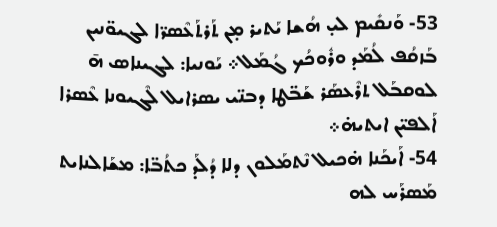53- ܘܰܢܩܺܝܡ ܠܝ̣ ܗܳܫܐ ܝܰܬܝܪ ܡ̣ܢ ܬܰܪܬܰܥܶܣܪ̈ܐ ܠܓܝܘ̈ܢܝܢ ܒܰܙܩܳܦ ܠܳܡܰܕ ܘܪܽܘܟܳܟ ܓܳܡܰܠ܀ ܝܰܘܢܝܐ: ܠܓܝܢܐܣ ܗ̄ ܠܘܩܒܰܠ ܬܪܶܥܣܰܪ ܫܰܒ̈ܛܐ ܕܒܢ̈ܝ ܝܣܪܐܝܠ ܠܶܓܝܘܢܐ ܥܶܣܪܐ ܐܰܠܦܝ̈ܢ ܐܝܬܝܗ̇܀
54- ܐܰܝܟܰܢܐ ܗ̇ܟܝܠ ܢܶܬܡܰܠܘܢ ܕܠܐ ܕܳܠܰܕ ܟܬܳܒ̈ܐ: ܡܫܰܐܠܢܐܝܬ ܡܰܣܪܰܚ ܠܗ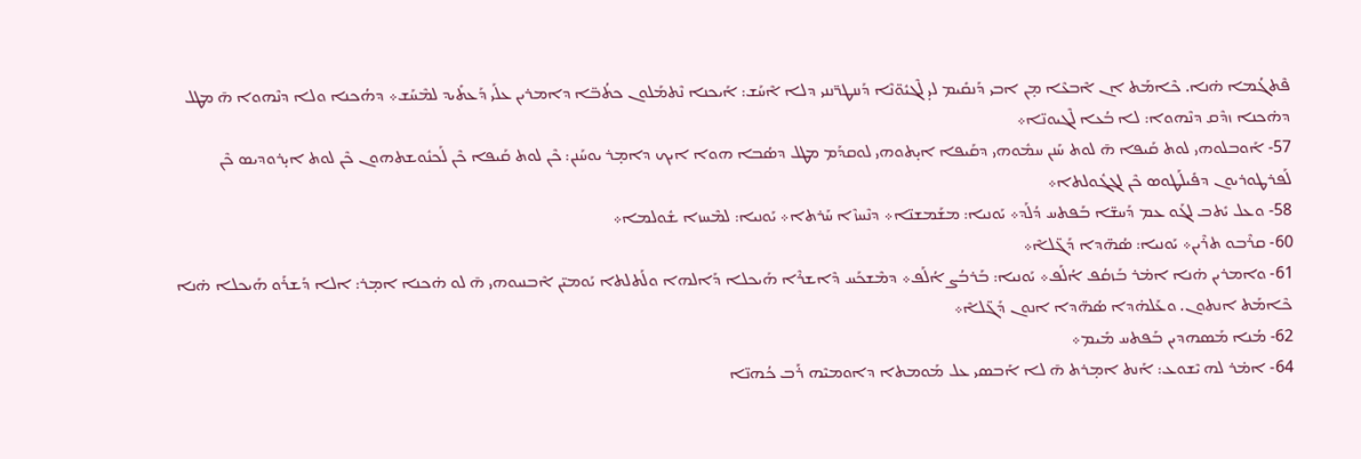ܦܶܬܓܳܡܐ ܗ̇ܢܐ. ܟܶܐܡܰܬ ܐܢ ܐܶܒܥܶܐ ܡ̣ܢ ܐܒܝ ܕܰܢܩܺܝܡ ܠܝ̣ ܠܶܓܝܽܘ̈ܢܶܐ ܕܰܢܢܛܪ̈ܢܢܝ ܕܠܐ ܐܶܚܰܫ: ܐܰܝܟܢܐ ܢܶܬܡܰܠܘܢ ܟܬܳܒ̈ܐ ܕܐܡܪܝܢ ܥܠܰܝ ܕܰܥܬܺܝܕ ܠܡܶܚܰܫ܀ ܕܗܳܟܢܐ ܘܠܐ ܕܢܶܗܘܐ ܗ̄ ܡܛܠ ܕܗ̇ܟܢܐ ܙܕܶܩ ܕܢܶܗܘܐ: ܠܐ ܒܳܥܐ ܠܶܓܝܘܢ̈ܐ܀
57- ܐܰܘܒܠܘܗܝ ܠܘܬ ܩܰܝܦܐ ܗ̄ ܠܘܬ ܚܰܢܢ ܚܡܽܘܗܝ ܕܩܰܝܦܐ ܐܝ̣ܬܘܗܝ ܠܘܩܕܰܡ ܡܛܠ ܕܣܳܒܐ ܗܘܐ ܐܝܟ ܕܐܡ̣ܪ ܝܘܚܰܢܢ: ܟܶܢ ܠܘܬ ܩܰܝܦܐ ܟܶܢ ܠܰܟܢܽܘܫܬܗܘܢ ܟܶܢ ܠܘܬ ܐܝ̣ܪܘܕܝܣ ܟܶܢ ܠܰܦܪܛܘܪܝܘܢ ܕܦܺܝܠܰܛܘܣ ܟܶܢ ܠܓܓܽܘܠܬܐ܀
58- ܘܥܠ ܝܺܬܒ ܠܓܰܘ ܥܡ ܕܰܚܫ̈ܐ ܒܰܦܬܚ ܕܳܠܰܕ܀ ܝܰܘܢܝܐ: ܡܫܰܡܫܢ̈ܐ܀ ܕܢܶܚܙܶܐ ܚܰܪܬܐ܀ ܝܰܘܢܝܐ: ܠܡܶܚܙܐ ܫܽܘܠܡܐ܀
60- ܩܪܶܒܘ ܬܪܶܝܢ܀ ܝܰܘܢܝܐ: ܣܳܗ̈ܕܐ ܕܰܓ̈ܠܐܶ܀
61- ܘܐܡܪܝܢ ܗ̇ܢܐ ܐܡ̇ܪ ܒܰܙܩܳܦ ܐܳܠܰܦ܀ ܝܰܘܢܝܐ: ܒܰܪܒܳܨ ܐܳܠܰܦ܀ ܕܡܶܫܟܰܚ ܕܶܐܫܪܶܐ ܗܰܝܟܠܐ ܕܰܐܠܗܐ ܘܠܰܬܠܬܐ ܝܰܘܡܝ̈ܢ ܐܶܒܢܝܘܗܝ ܗ̄ ܠܘ ܗ̇ܟܢܐ ܐܡ̣ܪ: ܐܠܐ ܕܰܫܪܰܘ ܗܰܝܟܠܐ ܗ̇ܢܐ ܟܶܐܡܰܬ ܐܢܬܘܢ. ܘܥܰܠܗ̇ܕܐ ܣܳܗ̈ܕܐ ܐܢܘܢ ܕܰܓ̈ܠܐܶ܀
62- ܡܳܢܐ ܡܰܣܗܕܝܢ ܒܰܦܬܚ ܡܺܝܡ܀
64- ܐܡ̇ܪ ܠܗ ܝܶܫܘܥ: ܐܰܢܬ ܐܡ̣ܪܬ ܗ̄ ܠܐ ܐܰܒܣܝ ܥܠ ܡܰܘܡܬܐ ܕܐܘܡܝܶܗ ܪܰܒ ܟܳܗܢ̈ܐ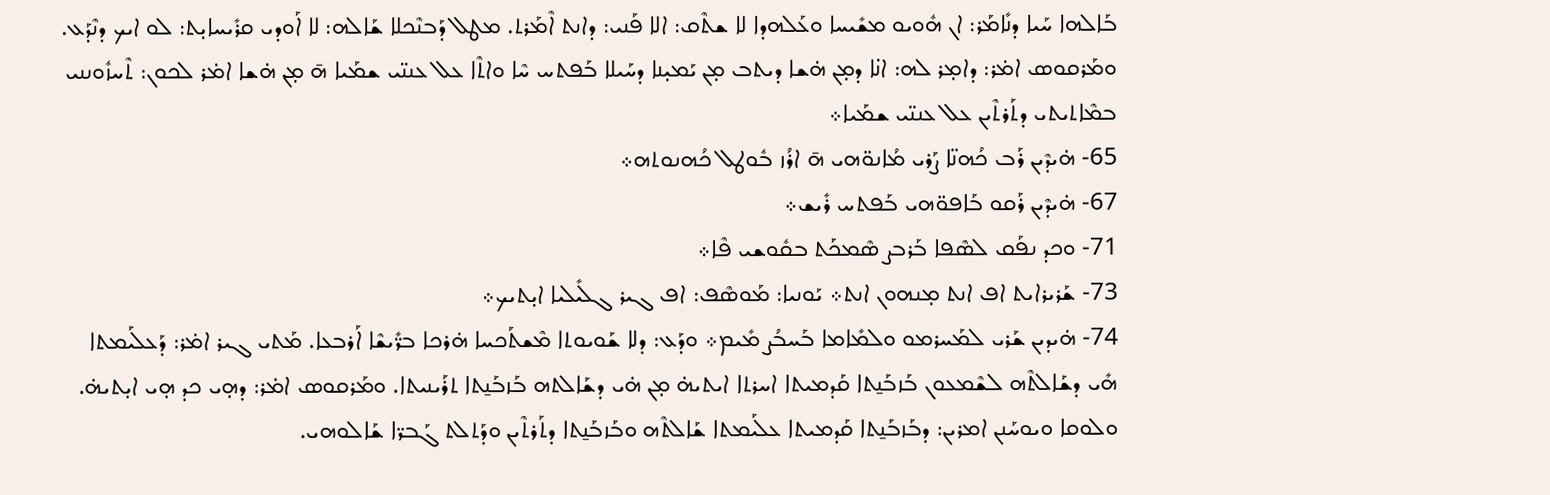ܒܰܐܠܗܐ ܚܰܝܐ ܕܢܺܐܡܰܪ: ܐܢ ܗܽܘܝܘ ܡܫܺܝܚܐ ܘܥܰܠܗܕܐ ܠܐ ܫܬܶܩ: ܐܠܐ ܦܰܢܝ: ܕܐܢܬ ܐܶܡܰܪܬ. ܡܛܠ ܕܰܒܢܶܟܠܐ ܫܰܐܠܗ: ܠܐ ܐܰܘܕܝ ܩܪܺܝܚܐܝ̣ܬ: ܠܘ ܐܝܟ ܕܢܶܕܰܥ. ܘܡܰܪܩܘܣ ܐܡ̇ܪ: ܕܐܡ̣ܪ ܠܗ: ܐܢ̇ܐ ܕܡ̣ܢ ܗ̇ܫܐ ܕܝܬܒ ܡ̣ܢ ܝܰܡܝ̣ܢܐ ܕܚܰܝܠܐ ܒܰܦܬܚ ܚܶܐ ܘܐܬܶܐ ܥܠ ܥܢܢ̈ܝ ܫܡܰܝܐ ܗ̄ ܡ̣ܢ ܗ̇ܫܐ ܐܡ̇ܪ ܠܟܘܢ: ܬܶܚܙܽܘܢܢܝ ܒܡܶܐܬܝܬܝ ܕܬܰܪܬܶܝܢ ܥܠ ܥܢܢ̈ܝ ܫܡܰܝܐ܀
65- ܗ̇ܝܕܶܝܢ ܪܰܒ ܟܳܗܢ̈ܐ ܨܰܪܝ ܡܳܐܢܘ̈ܗܝ ܗ̄ ܐܪܳܙ ܒܽܘܛܠ ܟܳܗܢܘܬܗ܀
67- ܗ̇ܝܕܶܝܢ ܪܰܩܘ ܒܰܐܦܘ̈ܗܝ ܒܰܦܬܚ ܪܺܝܫ܀
71- ܘܟܕ ܢܦܰܩ ܠܣܶܦܐ ܒܰܪܒܨ ܣܶܡܟܰܬ ܒܩܽܘܫܝ ܦܶܐ܀
73- ܫܰܪܝܪܐܝܬ ܐܦ ܐܢܬ ܡ̣ܢܗܘܢ ܐܢܬ܀ ܝܰܘܢܝܐ: ܡܰܘܣܶܦ: ܐܦ ܓܝܪ ܓܠܺܝܠܝܐ ܐܝ̣ܬܝܟ܀
74- ܗ̇ܝܕܝܢ ܫܰܪܝ ܠܡܰܚܪܡܘ ܘܠܡܺܐܡܐ ܒܰܚܒܳܨ ܡܺܝܡ܀ ܘܕܰܥ: ܕܠܐ ܫܰܘܝܘܬܐ ܡܶܫܬܰܟܚܐ ܗ̇ܪܟܐ ܒܪ̈ܺܝܫܶܐ ܐܰܪܒܥܐ. ܡܰܬܝ ܓܝܪ ܐܡ̇ܪ: ܕܰܥܠܰܝܡܬܐ ܗܺܝ ܕܫܰܐܠܬܶܗ ܠܫܶܡܥܘܢ ܒܰܙܒܰܢ̱ܬܐ ܩܰܕܡܝܬܐ ܐܚܪܬܐ ܐܝܬܝܗ̇ ܡ̣ܢ ܗ̇ܝ ܕܫܰܐܠܬܗ ܒܰܙܒܰܢ̱ܬܐ ܬܪܰܝܢܝܬܐ. ܘܡܰܪܩܘܣ ܐܡ̇ܪ: ܕܗ̣ܝ ܟܕ ܗ̣ܝ ܐܝ̣ܬܝܗ̇. ܘܠܘܩܐ ܘܝܘܚܰܢܢ ܐܡܪܝܢ: ܕܒܰܙܒܰܢ̱ܬܐ ܩܰܕܡܝܬܐ ܥܠܰܝܡܬܐ ܫܰܐܠܬܶܗ ܘܒܰܙܒܰܢ̱ܬܐ ܕܬܰܪܬܶܝܢ ܘܕܰܬܠܬ ܓܰܒܪ̈ܐ ܫܰܐܠܘܗܝ.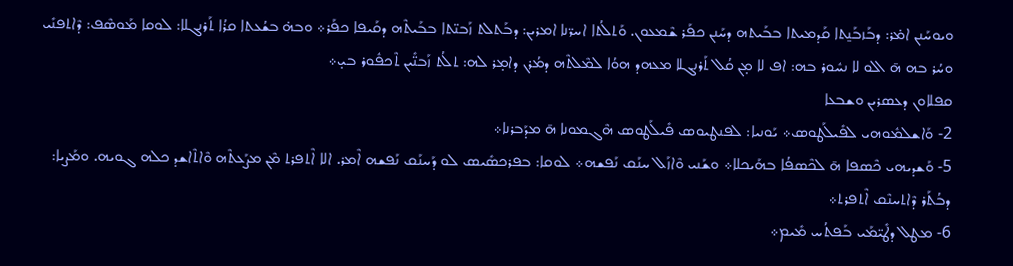ܘܝܘܚܰܢܢ ܐܡ̇ܪ: ܕܒܰܙܒܰܢ̱ܬܐ ܩܰܕܡܝܬܐ ܒܒܰܝܬܗ ܕܚܰܢܢ ܟܦܰܪ ܫܶܡܥܘܢ. ܘܰܬܠܳܬܐ ܐܚܪ̈ܢܐ ܐܡܪܝܢ: ܕܒܰܬܠܬ ܙܰܒܢ̈ܬܐ ܒܒܰܝܬܶܗ ܕܩܰܝܦܐ ܟܦܰܪ܀ ܘܒܗ̇ ܒܫܳܥܬܐ ܩܪܳܐ ܬܰܪܢܓܠܐ: ܠܘܩܐ ܡܰܘܣܶܦ: ܕܶܐܬܦܢܺܝ ܘܚܳܪ ܒܗ ܗ̄ ܐܠܘ ܠܐ ܢܚܽܘܪ ܒܗ: ܐܦ ܠܐ ܡ̣ܢ ܩܳܠ ܬܰܪܢܓܠܐ ܡܥܗܕ ܗܘܳܐ ܠܡܶܠܬܶܗ ܕܡܳܪܢ ܕܐܡ̣ܪ ܠܗ: ܬܠܳܬ ܙܰܒܢ̈ܺܝܢ ܬܶܟܦܽܘܪ ܒܝ̣܀
ܩܦܠܐܘܢ ܕܥܣܪܝܢ ܘܫܒܥܐ
2- ܘܰܐܫܠܡܽܘܗܝ ܠܦܺܝܠܰܛܘܣ܀ ܝܰܘܢܝܐ: ܠܦܢܛܝܘܣ ܦܺܝܠܰܛܘܣ ܗܶܓܡܘܢܐ ܗ̄ ܡܕܰܒܪܢܐ܀
5- ܘܰܫܕܝܗܝ ܟܶܣܦܐ ܗ̄ ܠܟܶܣܦܳܐ ܒܗܰܝܟܠܐ܀ ܘܫܰܢܝ ܘܶܐܙܰܠ ܚܢܰܩ ܢܰܦܫܗ܀ ܠܘܩܐ: ܒܦܪܟܣܺܝܣ ܠܘ ܕܰܚܢܰܩ ܢܰܦܫܗ ܐܶܡܪ. ܐܠܐ ܐܶܬܦܪܬ ܡܶܢ ܡܨܰܥܬܶܗ ܘܶܐܬܶܐܫܕ ܟܠܗ ܓܘܝܗ. ܘܡܰܨܝܐ: ܕܒܳܬܰܪ ܕܶܐܬܚܢܶܩ ܐܶܬܦܪܬ܀
6- ܡܛܠ ܕܛܺܝ̈ܡܰܝ ܒܰܦܬܳܚ ܡܺܝܡ܀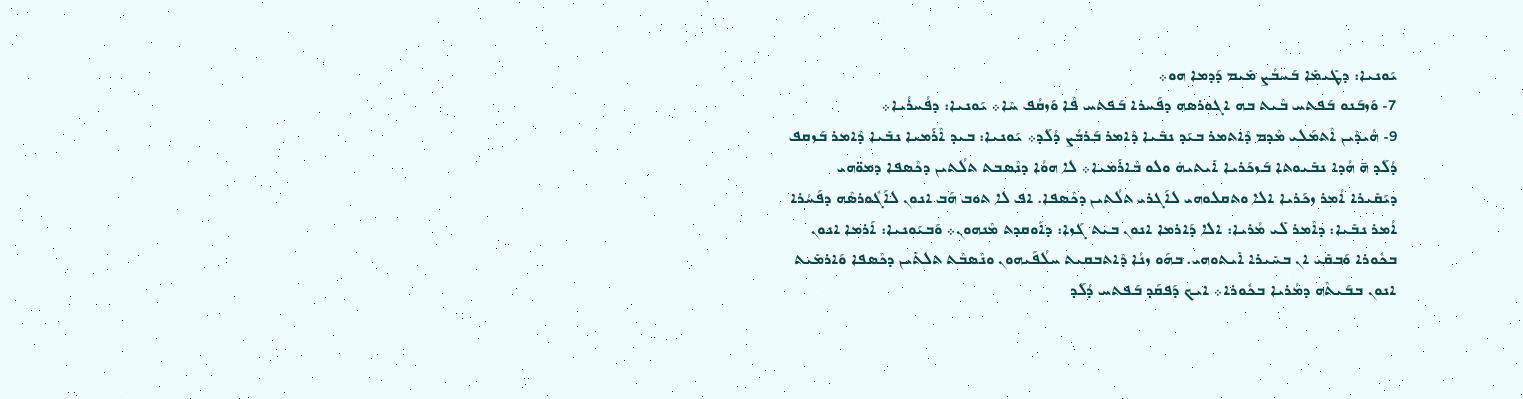ܝܰܘܢܝܐ: ܕܛܺܝܡܺܐ ܒܰܚܒܳܨ ܡܺܝܡ ܕܰܕܡܐ ܗܘ܀
7- ܘܰܙܒܰܢܘ ܒܰܦܬܚ ܒܶܝܬ ܒܗ ܐܓܘܪܣܗ ܕܦܰܚܪܐ ܒܰܦܬܚ ܦܶܐ ܘܰܙܩܳܦ ܚܶܐ܀ ܝܰܘܢܝܐ: ܕܦܳܚܪܳܝܐ܀
9- ܗܳܝܕܶܝܢ ܐܶܬܡܰܠܝ ܡܶܕܡ ܕܶܐܬܡܪ ܒܝܰܕ ܢܒܺܝܐ ܕܶܐܡܪ ܒܰܪܒܳܨ ܕܳܠܰܕ܀ ܝܰܘܢܝܐ: ܒܝܕ ܐܶܪܰܡܝܐ ܢܒܺܝܐ ܕܶܐܡܪ ܒܰܙܩܦ ܕܳܠܰܕ ܗ̄ ܗܳܕܐ ܢܒܺܝܘܬܐ ܒܰܙܟܰܪܝܐ ܐܺܝܬܝܗܿ ܘܠܘ ܒܶܐܪܰܡܝܐ܀ ܠܐ ܗܘܳܐ ܕܢܶܣܒܬ ܬܠܳܬܝܢ ܕܟܶܣܦܐ ܕܡܘ̈ܗܝ ܕܝܰܩܺܝܪܐ ܐܳܡܪ ܙܟܰܪܝܐ ܐܠܐ ܘܬܩܠܘܗܝ ܠܐܰܓܪܝ ܬܠܳܬܝܢ ܕܟܶܣܦܐ. ܐܦ ܠܐ ܬܘܒ ܗܰܒ ܐܢܘܢ ܠܐܰܓܽܘܪܣܶܗ ܕܦܰܚܳܪܐ ܐܳܡܪ ܢܒܺܝܐ: ܕܐܶܡܪ ܠܺܝ ܡܳܪܝܐ: ܐܠܐ ܕܰܐܪܡܐ ܐܢܘܢ ܒܝܬ ܓܰܙܐ: ܕܐܰܘܩܕܬ ܡܶܢܗܘܢ܀ ܘܰܒܝܰܘܢܝܐ: ܐܰܪܡܐ ܐܢܘܢ ܒܟܽܘܪܐ ܘܰܒܩܺܝ ܐܢ ܒܚܺܝܪܐ ܐܺܝܬܘܗܝ. ܒܗܰܘ ܙܢܳܐ ܕܶܐܬܒܩܝܬ ܚܠܳܦܰܝܗܘܢ ܘܢܶܣܒܶܬ ܬܠܬܺܝܢ ܕܟܶܣܦܐ ܘܰܐܪܡܺܝܬ ܐܢܘܢ ܒܒܰܝܬܶܗ ܕܡܳܪܝܐ ܒܟܽܘܪܐ܀ ܐܝܟ ܕܰܦܩܰܕ ܒܰܦܬܚ ܕܳܠܰܕ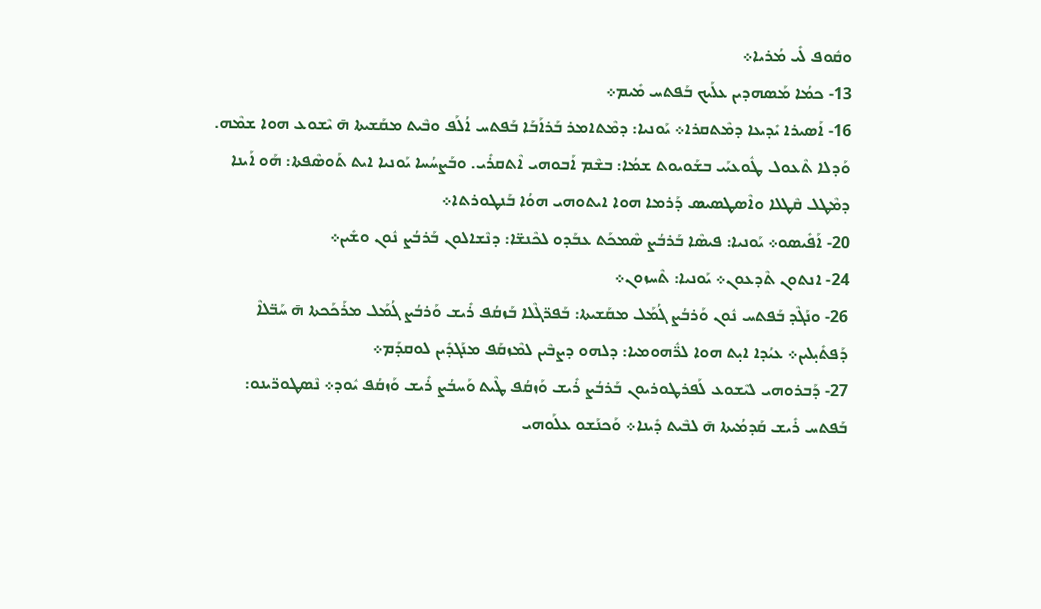ܘܩܽܘܦ ܠܺܝ ܡܳܪܝܐ܀
13- ܟܡܳܐ ܡܰܣܗܕܝܢ ܥܠܰܝܟ ܒܰܦܬܚ ܡܺܝܡ܀
16- ܐܰܣܝܪܐ ܝܺܕܝܥܐ ܕܡܶܬܩܪܐ܀ ܝܰܘܢܝܐ: ܕܡܶܬܐܡܪ ܒܰܪܐܰܒܰܐ ܒܰܦܬܚ ܐܳܠܰܦ ܘܒܶܝܬ ܡܩܰܫܝܬܐ ܗ̄ ܝܶܫܘܥ ܗܘܐ ܫܡܶܗ. ܘܰܕܠܐ ܬܶܥܘܠ ܛܽܘܥܝܰܝ ܒܫܰܘܝܘܬ ܫܡܳܐ: ܒܫܶܡ ܐܰܒܘܗܝ ܐܶܬܩܪܺܝ. ܘܒܰܨܚܳܚܐ ܝܰܘܢܝܐ ܐܝܬ ܬܰܘܣܶܦܬܐ: ܗܰܘ ܐܰܝܢܐ ܕܡܶܛܠ ܩܶܛܠܐ ܘܐܶܣܛܣܝܣ ܕܰܪܡܐ ܗܘܐ ܐܝܬܘܗܝ ܗܘܳܐ ܒܰܢܛܘܪܬܐ܀
20- ܐܰܦܺܝܣܘ܀ ܝܰܘܢܝܐ: ܦܝܣܶܐ ܒܰܪܒܳܨ ܣܶܡܟܰܬ ܥܒܰܕܘ ܠܟܶܢܫ̈ܐ: ܕܢܶܫܐܠܘܢ ܒܰܪܒܳܨ ܢܽܘܢ ܘܫܺܝܢ܀
24- ܐܢܬܘܢ ܬܶܕܥܘܢ܀ ܝܰܘܢܝܐ: ܬܶܚܙܘܢ܀
26- ܘܢܰܓܶܕ ܒܰܦܬܚ ܢܽܘܢ ܘܰܪܒܳܨ ܓܳܡܰܠ ܡܩܰܫܝܬܐ: ܒܰܦܪ̈ܓܶܠܐ ܒܰܙܩܳܦ ܪܺܝܫ ܘܰܪܒܳܨ ܓܳܡܰܠ ܡܪܰܟܰܟܬܐ ܗ̄ ܚܰܒ̈ܠܐܶ ܕܰܦܬܺܝ̣ܠܝܢ܀ ܥܝܳܕܐ ܐܝ̣ܬ ܗܘܐ ܠܪ̈ܽܗܘܡܝܐ: ܕܠܗܘ ܕܨܒܶܝܢ ܠܡܶܙܩܰܦ ܡܢܰܓܕܺܝܢ ܠܘܩܕܰܡ܀
27- ܕܰܒܪܘܗܝ ܠܝܶܫܘܥ ܠܰܦܪܛܘܪܝܘܢ ܒܰܪܒܳܨ ܪܺܝܫ ܘܰܙܩܳܦ ܛܶܝܬ ܘܰܚܒܳܨ ܪܺܝܫ ܘܰܙܩܳܦ ܝܽܘܕ܀ ܢܶܣܛܘܪ̈ܝܢܘ: ܒܰܦܬܚ ܪܺܝܫ ܩܰܕܡܳܝܬܐ ܗ̄ ܠܒܶܝܬ ܕܺܝܢܐ܀ ܘܰܟܢܰܫܘ ܥܠܰܘܗܝ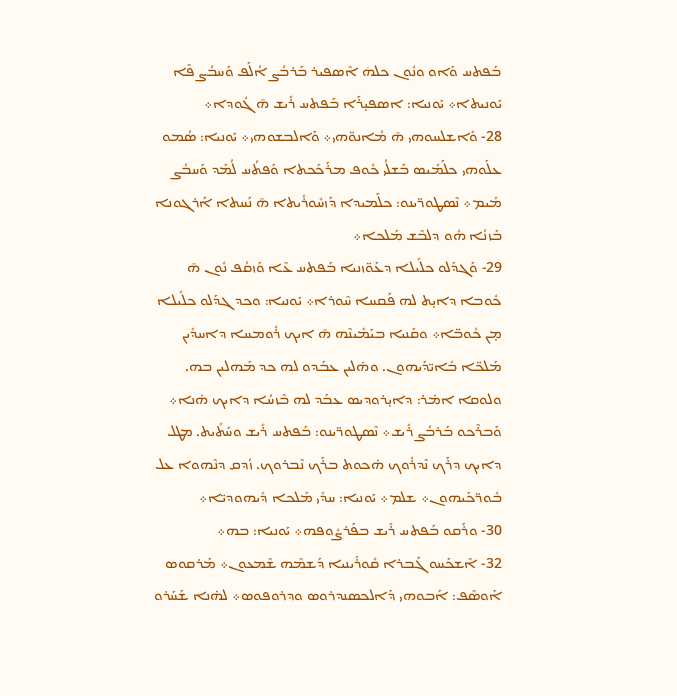ܒܰܦܬܚ ܘܰܐܘ ܘܢܽܘܢ ܟܠܗܿ ܐܶܣܦܝܪ ܒܰܪܒܳܨ ܐܳܠܰܦ ܘܰܚܒܳܨ ܦܶܐ ܝܰܘܢܝܬܐ܀ ܝܰܘܢܝܐ: ܐܣܦܝ̣ܪܰܐ ܒܰܦܬܚ ܪܺܝܫ ܗ̄ ܓܽܘܕܐ܀
28- ܘܰܐܫܠܚܘܗܝ ܗ̄ ܡܳܐܢܘ̈ܗܝ܀ ܘܰܐܠܒܫܘܗܝ܀ ܝܰܘܢܝܐ: ܣܳܡܘ ܥܠܰܘܗܝ ܟܠܰܡܺܝܣ ܒܰܫܠܳܝ ܟܽܘܦ ܡܪܰܟܰܟܬܐ ܘܰܦܬܳܚ ܠܳܡܰܕ ܘܰܚܒܳܨ ܡܺܝܡ܀ ܢܶܣܛܘܪ̈ܝܢܘ: ܟܠܰܡܝܕܐ ܕܰܙܚܽܘܪܺܝܬܐ ܗ̄ ܢܰܚܬܐ ܐܰܪܓܘܢܐ ܒܰܙܢܳܐ ܗܽܘ ܕܠܒܶܫ ܡܰܠܟܐ܀
29- ܘܰܓܕܰܠܘ ܟܠܺܝܠܐ ܕܥܰܘ̈ܙܢܝܐ ܒܰܦܬܚ ܥܶܐ ܘܰܙܩܳܦ ܢܽܘܢ ܗ̄ ܟܽܘܒܐ ܕܐܝ̣ܬ ܠܗ ܦܰܩܚܐ ܚܶܘܪܐ܀ ܝܰܘܢܝܐ: ܘܟܕ ܓܕܰܠܘ ܟܠܺܝܠܐ ܡ̣ܢ ܟܽܘܒ̈ܐ܀ ܘܩܰܢܝܐ ܒܝܰܡܺܝܢܶܗ ܗ̄ ܐܝܟ ܪܽܘܡܚܐ ܕܐܚܕܺܝܢ ܡܰܠܟ̈ܐ ܒܺܐܝ̈ܕܰܝܗܘܢ. ܘܗ̇ܠܝܢ ܥܒܰܕܘ ܠܗ ܟܕ ܡܰܗܠܝܢ ܒܗ. ܘܠܘܩܐ ܐܡ̇ܪ: ܕܐܝ̣ܪܘܕܝܣ ܥܒܰܕ ܠܗ ܒܶܙܚܳܐ ܕܐܝܟ ܗ̇ܢܐ܀ ܘܰܒܪܶܟܘ ܒܰܪܒܳܨ ܪܺܝܫ܀ ܢܶܣܛܘܪ̈ܝܢܘ: ܒܰܦܬܚ ܪܺܝܫ ܘܚܰܬܺܝܬ. ܡܛܠ ܕܐܝܟ ܕܪܰܟ ܢܶܕܪܽܘܟ ܗ̇ܟܘܬ ܒܪܰܟ ܢܶܒܪܘܟ. ܙܳܕܩ ܕܢܶܗܘܐ ܥܠ ܒܽܘܪ̈ܟܰܝܗܘܢ܀ ܫܠܡ܀ ܝܰܘܢܝܐ: ܚܕܺܝ ܡܰܠܟܐ ܕܺܝܗܘܕܝ̈ܐ܀
30- ܘܪܰܩܘ ܒܰܦܬܚ ܪܺܝܫ ܒܦܰܪܨܽܘܦܗ܀ ܝܰܘܢܝܐ: ܒܗ܀
32- ܐܶܫܟܰܚܘ ܓܰܒܪܐ ܩܽܘܪܺܝܢܝܐ ܕܰܫܡܶܗ ܫܶܡܥܘܢ܀ ܡܰܪܩܘܣ ܐܰܘܣܶܦ: ܐܰܒܘܗܝ ܕܰܐܠܟܣܢܕܪܘܣ ܘܕܪܘܦܘܣ܀ ܠܗ̇ܢܐ ܫܰܚܰܪܘ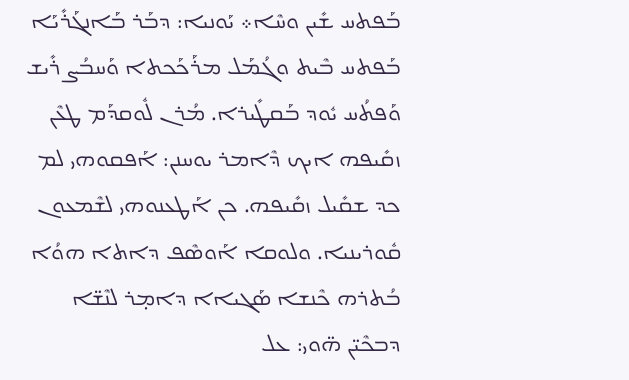ܒܰܦܬܚ ܫܺܝܢ ܘܚܶܐ܀ ܝܰܘܢܝܐ: ܕܒܰܪ ܒܰܐܢܓܰܪܺܝܰܐ ܒܰܦܬܚ ܒܶܝܬ ܘܓܳܡܰܠ ܡܪܰܟܰܟܬܐ ܘܰܚܒܳܨ ܪܺܝܫ ܘܰܦܬܳܚ ܝܽܘܕ ܒܰܩܛܺܝܪܐ. ܡܳܪܢ ܠܽܘܩܕܰܡ ܛܥܶܢ ܙܩܺܝܦܗ ܐܝܟ ܕܶܐܡܪ ܝܘܚܢܢ: ܐܰܦܩܘܗܝ ܠܡ ܟܕ ܫܩܺܝܠ ܙܩܺܝܦܗ. ܟܢ ܐܰܛܥܢܘܗܝ ܠܫܶܡܥܘܢ ܩܽܘܪܝܢܝܐ. ܘܠܘܩܐ ܐܰܘܣܶܦ ܕܐܬܐ ܗܘܳܐ ܒܳܬܪܗ ܟܶܢܫܐ ܣܰܓܝܐܐ ܕܐܡ̣ܪ ܠܢܶܫ̈ܐ ܕܒܟܶܝ̈ܢ ܗ̈ܘܝ: ܥܠ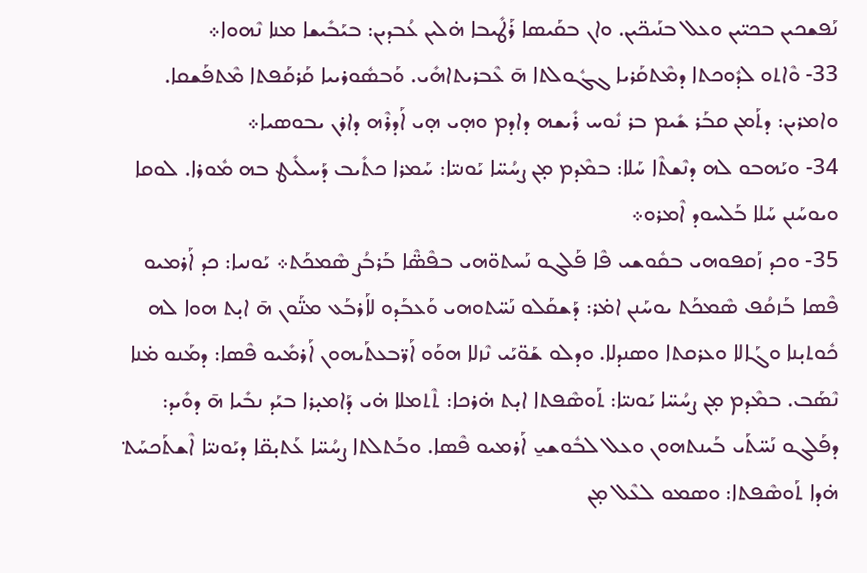ܢܰܦܫܟܝܢ ܒܟܝ̈ܝܢ ܘܥܠ ܒܢܰܝܟ̈ܝܢ. ܘܐܢ ܒܩܰܝܣܐ ܪܰܛܺܝܒܐ ܗ̇ܠܝܢ ܥܳܒܕܝܢ: ܒܝܰܒܺܝܫܐ ܡܢܐ ܢܶܗܘܐ܀
33- ܘܶܐܬܘ ܠܕܽܘܟܬܐ ܕܡܶܬܩܰܪܝܐ ܓܓܽܘܠܬܐ ܗ̄ ܥܶܒܪܝܬܐܗܺܝ. ܘܰܒܣܽܘܪܝܝܐ ܩܰܪܩܰܦܬܐ ܡܶܬܦܰܫܩܐ. ܘܐܡܪܝܢ: ܕܬܰܡܢ ܩܒܰܪ ܫܺܝܡ ܒܪ ܢܽܘܚ ܪܺܝܫܗ ܕܐܕܡ ܘܗ̣ܝ ܗ̣ܝ ܐܰܕܪܶܗ ܕܐܪܢ ܝܒܘܣܝܐ܀
34- ܘܝܰܗܒܘ ܠܗ ܕܢܶܫܬܶܐ ܚܰܠܐ: ܒܡܶܕܡ ܡ̣ܢ ܨܚܳܚ̈ܐ ܝܰܘܢܝ̈ܐ: ܚܰܡܪܐ ܟܬܺܝܒ ܕܰܚܠܺܝܛ ܒܗ ܡܽܘܪܐ. ܠܘܩܐ ܘܝܘܚܰܢܢ ܚܰܠܐ ܒܰܠܚܘܕ ܐܶܡܪܘ܀
35- ܘܟܕ ܙܰܩܦܘܗܝ ܒܩܽܘܫܝ ܦܶܐ ܦܰܠܓܘ ܢܰܚܬܘ̈ܗܝ ܒܦܶܣ̈ܶܐ ܒܰܪܒܳܨ ܣܶܡܟܰܬ܀ ܝܰܘܢܝܐ: ܟܕ ܐܰܪܡܝܘ ܦܶܣܐ ܒܰܙܩܳܦ ܣܶܡܟܰܬ ܝܘܚܰܢܢ ܐܡ̇ܪ: ܕܰܫܩܰܠܘ ܢܰܚ̈ܬܘܗܝ ܘܰܥܒܰܕܘ ܠܐܰܪܒܰܥ ܡܢ̈ܰܘܢ ܗ̄ ܐܝ̣ܬ ܗܘܐ ܠܗ ܟܽܘܬܝ̣ܢܐ ܘܓܰܐܠܐ ܘܥܪܩܬܐ ܘܣܢܕܠܐ. ܘܕܠܘ ܫܰܘ̈ܝܰܝ ܢܶܙܠܐ ܗܘܰܘ ܐܰܪ̈ܒܥܬܰܝܗܘܢ ܐܰܪܡܺܝܘ ܦܶܣܐ: ܕܡܰܢܘ ܡ̇ܢܐ ܢܶܣܰܒ. ܒܡܶܕܡ ܡ̣ܢ ܨܚܳܚ̈ܐ ܝܰܘܢܝ̈ܐ: ܬܰܘܣܶܦܬܐ ܐܝ̣ܬ ܗ̇ܪܟܐ: ܬܶܬܡܠܐ ܗ̇ܝ ܕܰܐܡܝ̣ܪܐ ܒܝܰܕ ܢܒܺܝܐ ܗ̄ ܕܘܺܝܕ: ܕܦܰܠܓܘ ܢܰܚ̈ܬܰܝ ܒܰܝܢܬܗܘܢ ܘܥܠ ܠܒܽܘܫܝ̱ ܐܰܪܡܝܘ ܦܶܣܐ. ܘܒܰܬܠܬܐ ܨܚܳܚ̈ܐ ܥܰܬܝ̣ܩ̈ܐ ܕܝܰܘܢܝ̈ܐ ܐܶܫܬܰܟܚܰܬ݀ ܗ̇ܕܐ ܬܰܘܣܶܦܬܐ: ܘܣܡܘ ܠܥܶܠ ܡ̣ܢ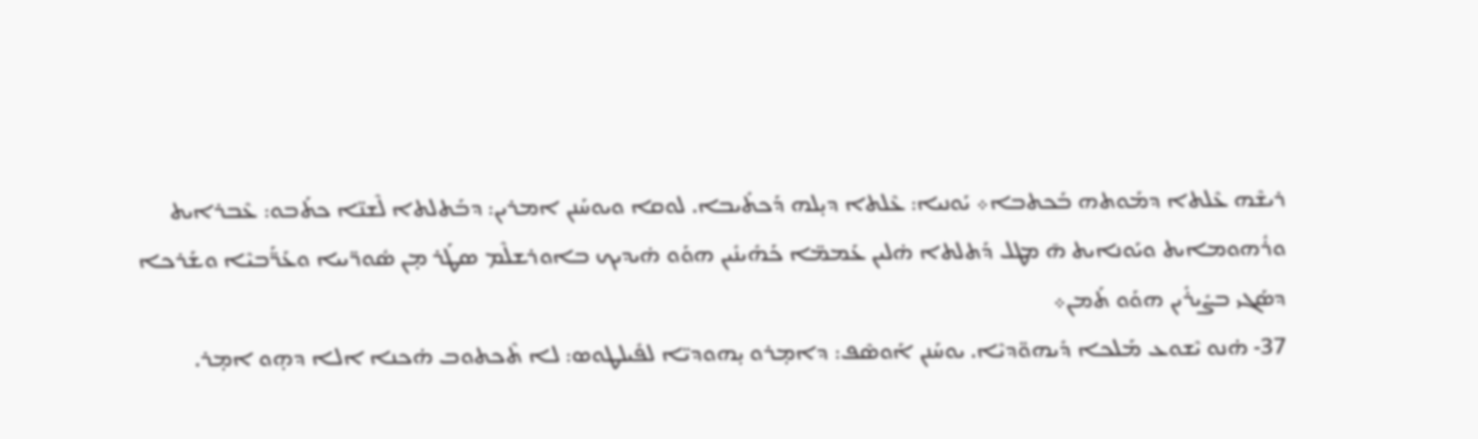ܪܝܫܶܗ ܥܶܠܬܐ ܕܡܰܘܬܗ ܒܰܟܬܒܐ܀ ܝܰܘܢܝܐ: ܥܶܠܬܐ ܕܝ̣ܠܗ ܕܰܟܬܺܝܒܐ. ܠܘܩܐ ܘܝܘܚܰܢܢ ܐܡܪܝܢ: ܕܒܰܬܠܬܐ ܠܶܫܢ̈ܐ ܟܬܰܒܘ: ܥܶܒܪܐܝܬ ܘܪܽܗܘܡܐܝܬ ܘܝܰܘܢܐܝܬ ܗ̄ ܡܛܠ ܕܰܬܠܬܐ ܗ̇ܠܝܢ ܥܰܡܡ̈ܐ ܟܰܗܺܝܢܺܝܢ ܗܘܰܘ ܗ̇ܝܕܝܟ ܒܐܘܪܫܠܶܡ ܣܛܰܪ ܡ̣ܢ ܣܽܘܪ̈ܝܝܐ ܘܥܰܪ̈ܰܒܝܶܐ ܘܫܰܪܟܐ ܕܣܰܓܝ ܒܨܺܝܪܺܝܢ ܗܘܰܘ ܬܰܡܢ܀
37- ܗ̇ܢܘ ܝܶܫܘܥ ܡܰܠܟܐ ܕܺܝܗܘ̈ܕܝܶܐ. ܝܘܚܰܢܢ ܐܰܘܣܶܦ: ܕܐܡ̣ܪܘ ܝ̣ܗܘܕܝ̈ܐ ܠܦܺܝܠܛܘܣ: ܠܐ ܬܶܟܬܘܒ ܗ̇ܟܢܐ ܐܠܐ ܕܗ̣ܘ ܐܡ̣ܪ.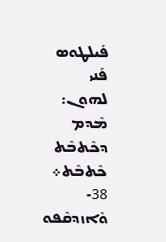ܦܺܝܠܛܘܣ ܦܰܢܝ ܠܗܘܢ: ܡܶܕܡ ܕܟܶܬܒܶܬ ܟܶܬܒܶܬ܀
38- ܘܶܐܙܕܩܶܦܘ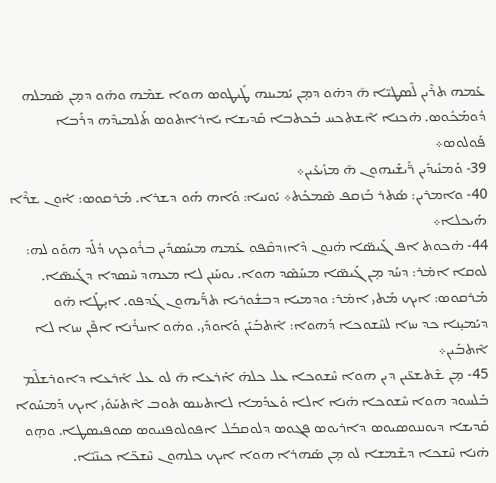ܥܰܡܗ ܬܪܶܝܢ ܠܶܣܛܝ̈ܐ ܗ̄ ܕܗ̇ܘ ܕܡ̣ܢ ܝܰܡܝܢܗ ܛܺܝܛܘܣ ܗܘܐ ܫܡܶܗ ܘܗ̇ܘ ܕܡ̣ܢ ܣܶܡܠܗ ܕܽܘܡܰܟܽܘܣ. ܗ̇ܟܢܐ ܐܶܫܬܟܚ ܒܰܟܬܒܐ ܩܰܕܝܫܐ ܝܐܪܐܬܘܣ ܬܰܠܡܝܕܶܗ ܕܪܰܒܐ ܦܰܘܠܘܣ܀
39- ܘܰܡܢܺܝܕܺܝܢ ܪ̈ܺܝܫܰܝܗܘܢ ܗ̄ ܡܙܺܝܥܺܝܢ܀
40- ܘܐܡܪܝܢ: ܣܳܬܪ ܒܰܙܩܦ ܣܶܡܟܰܬ܀ ܝܰܘܢܝܐ: ܘܰܐܗ ܗܰܘ ܕܫܪܐ. ܡܰܪܩܘܣ: ܐܽܘܢ ܫܪܶܐ ܗܰܝܟܠܐ܀
44- ܗ̇ܟܘܬ ܐܦ ܓܰܝܣ̈ܐ ܗ̇ܢܘܢ ܕܶܐܙܕܩܶܦܘ ܥܰܡܗ ܡܚܰܣܕܺܝܢ ܒܪܽܘܟܟ ܕܳܠܰܕ ܗܘܰܘ ܠܗ: ܠܘܩܐ ܐܡ̇ܪ: ܕܚܰܕ ܡ̣ܢ ܓܰܝܣ̈ܐ ܡܚܰܣܶܕ ܗܘܐ. ܝܘܚܰܢܢ ܠܐ ܡܥܗܕ ܚܶܣܕܐ ܕܓܰܝܣ̈ܐ. ܡܰܪܩܘܣ: ܐܝܟ ܡܰܬܝ ܐܡ̇ܪ: ܘܕܡܝܐ ܕܒܫܽܘܪܝܐ ܬܪ̈ܰܝܗܘܢ ܓܰܕܦܘ. ܐܝ̣ܛܰܐ ܗ̇ܘ ܕܝܰܡܝ̣ܢܐ ܟܕ ܚܙܐ ܠܚܶܫܘܟܐ ܕܰܗܘܐ: ܐܶܬܒܰܝܰܢ ܘܰܐܘܕܺܝ. ܘܗ̇ܘ ܐܚܪܺܢܐ ܐܦܶܢ ܚܙܐ ܠܐ ܐܶܬܒܰܝܢ܀
45- ܡ̣ܢ ܫܶܬܫܥ̈ܝܢ ܕܝܢ ܗܘܐ ܚܶܫܘܟܐ ܥܠ ܟܠܗ̇ ܐܰܪܥܐ ܗ̄ ܠܘ ܥܠ ܐܰܪܥܐ ܕܐܘܪܫܠܶܡ ܒܰܠܚܘܕ ܗܘܐ ܚܶܫܘܟܐ ܗ̇ܢܐ ܐܠܐ ܘܰܥܕܰܡܐ ܠܐܬܝܢܣ ܬܘܒ ܐܶܬܚܰܘܺܝ ܐܝܟ ܕܰܡܚܰܘܐ ܩܰܕܝܫܐ ܕܝܘܢܢܘܣܝܘܣ ܕܐܪܝܘܣ ܦܓܘܣ ܕܠܘܩܒܰܠ ܐܦܘܠܘܦܢܝܘܣ ܣܘܦܝܣܛܐ. ܘܗ̣ܘ ܗ̇ܢܐ ܚܶܫܟܐ ܕܫܶܡܫܐ ܠܘ ܡ̣ܢ ܣܰܗܪܐ ܗܘܐ ܐܝܟ ܟܠܗܘܢ ܚܶܫܟ̈ܐ ܟܝܢ̈ܝܶܐ.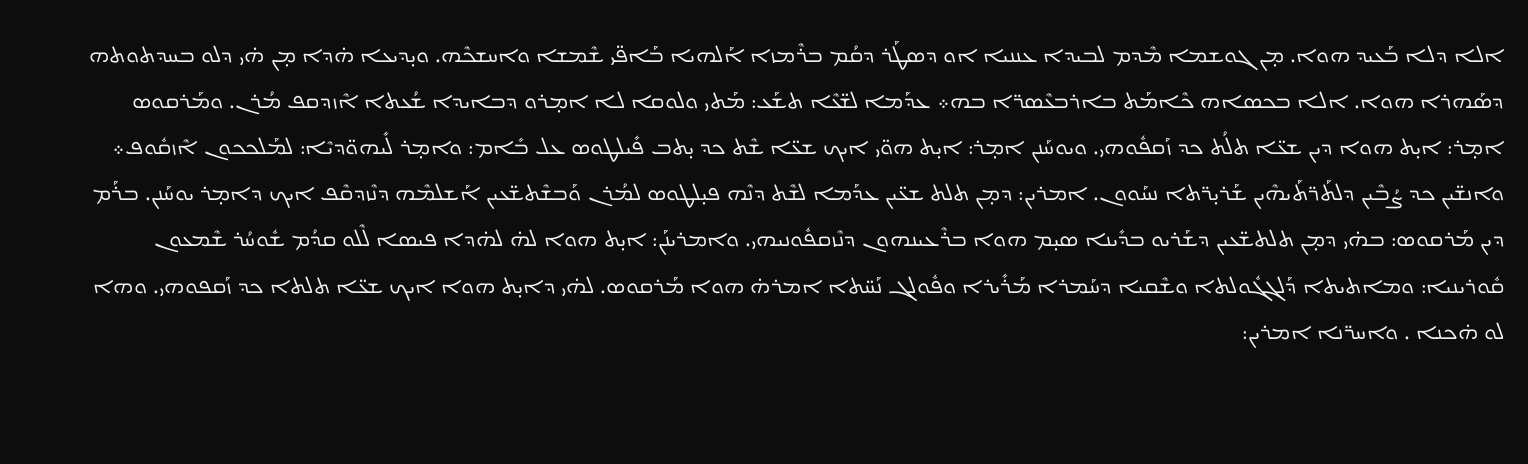ܐܠܐ ܕܠܐ ܒܰܥܝܕ ܗܘܐ. ܡ̣ܢ ܓܘܫܡܐ ܡܶܕܡ ܠܒܝܕܐ ܥܢܢܝܐ ܐܘ ܕܣܛܰܪ ܕܩܳܡ ܒܪܶܡܙܐ ܐܰܠܗܝܐ ܒܰܐܦ̈ܝ ܫܶܡܫܐ ܘܐܚܫܟܶܗ. ܘܝ̣ܕܝܥܐ ܗ̇ܕܐ ܡ̣ܢ ܗ̇ܝ ܕܠܘ ܒܚܕܬܘܬܗ ܕܣܰܗܪܐ ܗܘܐ. ܐܠܐ ܒܟܣܐܗ ܟܶܐܡܰܬ ܒܐܪܒܥܶܣܪ̈ܐ ܒܗ܀ ܥܕܰܡܐ ܠܫ̈ܥܶܐ ܬܫܰܥ: ܡܰܬܝ ܘܠܘܩܐ ܠܐ ܐܡ̣ܪܘ ܕܒܐܝܕܐ ܫܳܥܬܐ ܐܶܙܕܩܦ ܡܳܪܢ. ܘܡܰܪܩܘܣ ܐܡ̣ܪ: ܐܝ̣ܬ ܗܘܐ ܕܝܢ ܫܥ̈ܐ ܬܠܳܬ ܟܕ ܙܰܩܦܽܘܗܝ. ܘܝܘܚܰܢܢ ܐܡ̣ܪ: ܐܝ̣ܬ ܗܘ̈ܝ ܐܝܟ ܫܥ̈ܐ ܫܶܬ ܟܕ ܝ̣ܬܒ ܦܺܝܠܛܘܣ ܥܠ ܒܺܐܡ: ܘܐܡ̣ܪ ܠܺܝܗܘ̈ܕܝܶܐ: ܠܡܰܠܟܟܘܢ ܐܶܙܩܽܘܦ܀ ܘܐܢܫ̈ܝܢ ܟܕ ܨܳܒܶܝܢ ܕܠܬܰܪ̈ܬܰܝܗܶܝܢ ܫܰܪܝ̣ܪ̈ܬܐ ܢܚܰܘܘܢ. ܐܡܪܝܢ: ܕܡ̣ܢ ܬܠܬ ܫܥ̈ܝܢ ܥܕܰܡܐ ܠܫܶܬ ܕܢܶܗ ܦܝ̣ܠܛܘܣ ܠܡܳܪܢ ܘܰܒܫܶܬܫ̈ܥܝܢ ܐܰܫܠܡܶܗ ܕܢܶܙܕܩܶܦ ܐܝܟ ܕܐܡ̣ܪ ܝܘܚܰܢܢ. ܒܪܰܡ ܕܝܢ ܡܰܪܩܘܣ: ܒܗ̇ܝ ܕܡ̣ܢ ܬܠܬܫ̈ܥܝܢ ܕܫܰܪܝܘ ܒܕܺܝܢܐ ܣܝ̣ܡ ܗܘܐ ܒܪܶܥܝܢܗܘܢ ܕܢܶܙܩܦܽܘܢܝܗܝ. ܘܐܡܪܝܢܰܢ: ܐܝ̣ܬ ܗܘܐ ܠܗ̇ ܠܗ̇ܕܐ ܦܝܣܐ ܠܶܠܘ ܩܕܳܡ ܫܽܘܚܳܪ ܫܶܡܥܘܢ ܩܽܘܪܝܢܝܐ: ܘܡܐܬܝܬܐ ܕܰܠܓܓܽܘܠܬܐ ܘܫܶܩܝܐ ܕܚܰܡܪܐ ܡܰܪܺܝܪܐ ܘܦܽܘܠܓ ܢܰܚ̈ܬܐ ܐܡܪܗ̇ ܗܘܐ ܡܰܪܩܘܣ. ܠܗ̇ܝ ܕܐܝ̣ܬ ܗܘܐ ܐܝܟ ܫܥ̈ܐ ܬܠܬܐ ܟܕ ܙܰܩܦܘܗܝ. ܘܗܐ ܠܘ ܗ̇ܟܢܐ . ܘܐܚܪ̈ܢܐ ܐܡܪܝܢ: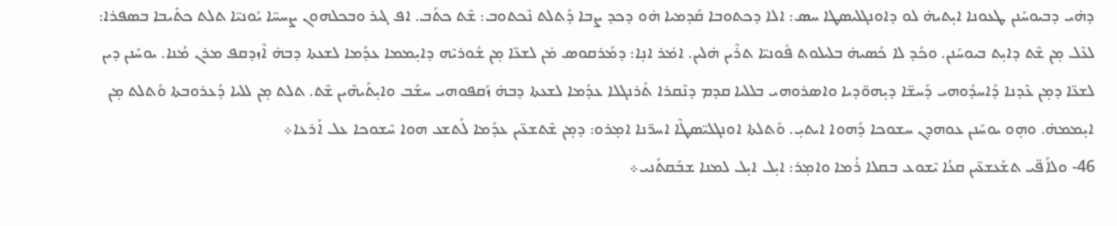ܕܗ̇ܝ ܕܒܝܘܚܰܢܢ ܛܥܘܢܐ ܐܝ̣ܬܝܗ̇ ܠܘ ܕܐܘܢܓܠܝܣܛܐ ܚܣ: ܐܠܐ ܕܟܬܘܒܐ ܩܰܕܡܝܐ ܗ̇ܘ ܕܟܕ ܨܒܐ ܕܰܬܠܬ ܢܶܟܬܘܒ: ܫܶܬ ܟܬܰܒ. ܐܦ ܓܝܪ ܘܒܟܠܗܘܢ ܨܚܚ̈ܐ ܝܰܘܢܝ̈ܐ ܬܠܬ ܟܬܺܝܒܐ ܒܣܦܪܐ: ܠܥܶܠ ܡ̣ܢ ܫܶܬ ܕܐܝ̣ܬ ܒܝܘܚܰܢܢ. ܘܟܰܕ ܠܐ ܟܰܣܝܗ̇ ܒܠܝܠܘܬ ܦܽܘܢܝ̈ܐ ܬܪܶܝܢ ܗ̇ܠܝܢ. ܐܡ̇ܪ ܐܢ̣ܐ: ܕܡܰܪܩܘܣ ܡ̇ܢ ܠܫܥ̈ܐ ܡ̣ܢ ܫܽܘܪܝܶܗ ܕܐܝ̣ܡܡܐ ܥܕܰܡܐ ܠܫܥܬܐ ܕܒܗ̇ ܐܶܙܕܩܦ ܡܪܢ ܡܳܢܐ. ܝܘܚܰܢܢ ܕܝܢ ܠܫܥ̈ܐ ܕܡ̣ܢ ܥܶܕܢܐ ܕܰܐܚܕܽܘܗܝ ܕܰܚܫ̈ܐ ܕܝ̣ܗܘ̈ܕܝܐ ܘܐܣܪܘܗܝ ܒܠܠܝܐ ܩܕܡ ܕܢܶܩܪܐ ܬܰܪܢܓܠܐ ܥܕܰܡܐ ܠܫܥܬܐ ܕܒܗ̇ ܙܰܩܦܘܗܝ ܚܫܰܒ ܘܐܝ̣ܬܰܝܗܶܝܢ ܫܶܬ. ܬܠܬ ܡ̣ܢ ܠܠܝܐ ܕܰܥܪܘܒܬܐ ܘܰܬܠܬ ܡ̣ܢ ܐܝ̣ܡܡܗ̇. ܘܗ̣ܘ ܝܘܚܰܢܢ ܥܘܗܕܢ ܚܫܘܟܐ ܕܰܗܘܐ ܐܝܬܝ̣. ܘܰܬܠܬܐ ܐܘܢܓܠܝ̈ܣܛܶܐ ܐܚܪ̈ܢܐ ܐܡ̣ܪܘ: ܕܡ̣ܢ ܫܶܬܫܥ̈ܝܢ ܥܕܰܡܐ ܠܰܬܫܥ ܗܘܐ ܚܶܫܘܟܐ ܥܠ ܐܰܪܥܐ܀
46- ܘܠܐܰܦ̈ܝ ܬܫܰܥܫܥ̈ܝܢ ܩܥܳܐ ܝܶܫܘܥ ܒܩܠܐ ܪܳܡܐ ܘܐܡ̣ܪ: ܐܝ̣ܠ ܐܝ̣ܠ ܠܡܢܐ ܫܒܰܩܬܰܢܝ܀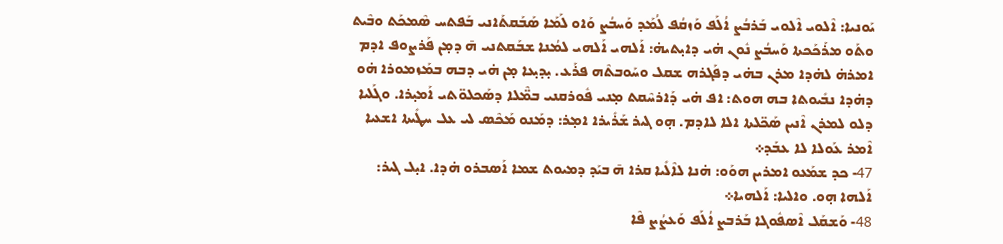ܝܰܘܢܝܐ: ܐܶܠܘܝ ܐܶܠܘܝ ܒܰܪܒܳܨ ܐܳܠܰܦ ܘܰܙܩܳܦ ܠܳܡܰܕ ܘܰܚܒܳܨ ܘܰܐܘ ܠܰܡܰܐ ܣܰܒܰܩܬܰܐܢܝ ܒܰܦܬܚ ܣܶܡܟܰܬ ܘܒܶܝܬ ܘܬܰܘ ܡܪܰܟܰܟܬܐ ܘܰܚܒܳܨ ܢܽܘܢ ܗ̇ܝ ܕܐܝ̣ܬܝܗ̇: ܐܰܠܗܝ ܐܰܠܗܝ ܠܡܳܢܐ ܫܒܰܩܬܢܝ ܗ̄ ܕܡ̣ܢ ܦܰܪܨܘܦ ܐܕܡ ܐܡܪܗ̇ ܠܗ̇ܕܐ ܡܪܢ ܒܗ̇ܝ ܕܦܰܓܪܗ ܫܩܠ ܘܚܰܘܒܬܶܗ ܦܪܰܥ. ܝ̣ܕܝ̣ܥܐ ܡ̣ܢ ܗ̇ܝ ܕܒܗ ܒܡܰܙܡܘܪܐ ܗ̇ܘ ܕܗ̇ܕܐ ܢܒܺܝܘܬܐ ܒܗ ܗܘܬ: ܐܦ ܗ̇ܝ ܕܰܐܪܚܶܩܬ ܡ̣ܢܝ ܦܽܘܪܩܢܝ ܒܡ̈ܶܠܐ ܕܣܰܟܠܘ̈ܬܝ ܐܰܡܝ̣ܪܐ. ܘܓܰܠܝܐ ܕܠܘ ܠܡܪܢ ܐܶܢܝܢ ܣܰܟ̈ܠܬܐ ܐܠܐ ܠܐܕܡ. ܗ̣ܘ ܓܝܪ ܫܰܪܺܝܪܐ ܐܡ̣ܪ: ܕܡܰܢܘ ܡܰܟܶܣ ܠܝ ܥܠ ܚܛܺܝܬܐ ܐܫܥܝܐ ܐܶܡܪ ܥܰܘܠܐ ܠܐ ܥܒܰܕ܀
47- ܟܕ ܫܡܰܥܘ ܐܡܪܝܢ ܗܘܰܘ: ܗ̇ܢܐ ܠܐܶܠܺܝܐ ܩܪܐ ܗ̄ ܒܝܰܕ ܕܡܝܘܬ ܫܡܐ ܐܰܣܒܪܘ ܗ̇ܕܐ. ܐܝ̣ܠ ܓܝܪ: ܐܰܠܗܐ ܗ̣ܘ. ܘܐܠܝܐ: ܐܰܠܗܝܐ܀
48- ܘܰܫܩܰܠ ܐܶܣܦܽܘܓܐ ܒܰܪܒܨ ܐܳܠܰܦ ܘܰܥܨܳܨ ܦܶܐ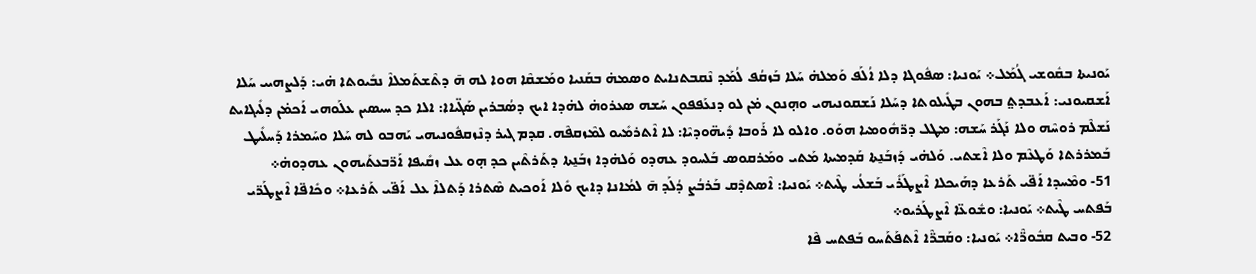ܝܰܘܢܝܬܐ ܒܩܽܘܫܝ ܓܳܡܰܠ܀ ܝܰܘܢܝܐ: ܣܦܽܘܓܐ ܕܠܐ ܐܳܠܰܦ ܘܰܡܠܗ̇ ܚܰܠܐ ܒܰܙܩܳܦ ܠܳܡܰܕ ܢܶܩܒܬܢܐܝܬ ܘܣܡܗ̇ ܒܩܰܢܝܐ ܘܡܰܫܩܶܐ ܗܘܐ ܠܗ ܗ̄ ܕܬܶܫܬܰܡܠܐܶ ܢܒܺܝܘܬܐ ܗ̇ܝ: ܕܰܠܨܗܝܝ ܚܰܠܐ ܐܰܫܩܝܘܢܝ: ܐܰܥܒܕܬ݀ ܒܗܘܢ ܒܛܺܝܠܘܬܐ ܕܚܰܠܐ ܢܰܫܩܘܢܝܗܝ ܘܗ̣ܢܘܢ ܡ̇ܢ ܠܘ ܕܢܥܰܦܦܘܢ ܚܰܫܗ ܣܥܪܘܗ̇ ܠܗ̇ܕܐ ܐܝܟ ܕܣܳܒܪܝܢ ܣܰܓ̈ܝܐܐ: ܐܠܐ ܟܕ ܚܝܣܝܢ ܥܠܰܘܗܝ ܐܰܟܡ̇ܢ ܕܠܺܝܓܐܝܬ ܢܰܫܠܶܡ ܪܘܚܶܗ ܘܠܐ ܢܰܓܰܪ ܚܰܫܗ: ܡܛܠ ܕܪ̈ܗܽܘܡܝܐ ܗܘܰܘ. ܘܐܠܘ ܠܐ ܪܰܘܒܐ ܕܺܝܗ̈ܘܕܝܶܐ: ܠܐ ܐܶܬܪܡܺܝܘ ܠܡܶܙܩܦܶܗ. ܩܕܡ ܓܝܪ ܕܢܶܙܩܦܽܘܢܝܗܝ ܝܰܗܒܘ ܠܗ ܚܰܠܐ ܘܚܰܡܪܐ ܕܰܚܠܺܝܛ ܒܰܡܪܪܬܐ ܘܰܛܥܶܡ ܘܠܐ ܐܶܫܬܝ. ܘܰܠܗ̇ܝ ܕܰܙܒܰܢ̱ܬܐ ܩܰܕܡܝܬܐ ܡܰܬܝ ܘܡܰܪܩܘܣ ܒܰܠܚܘܕ ܥܗܕܘ ܘܰܠܗ̇ܕܐ ܙܒܰܢ̱ܬܐ ܕܬܰܪܬܶܝܢ ܟܕ ܗ̣ܘ ܥܠ ܙܩܺܝܦܐ ܐܰܪ̈ܒܥܬܰܝܗܘܢ ܥܗܕܘܗ̇܀
51- ܘܡܶܚܕܐ ܐܰܦ̈ܝ ܬܰܪܥܐ ܕܗܰܝܟܠܐ ܐܶܨܛܰܪܺܝ ܒܰܫܠܳܝ ܛܶܝܬ܀ ܝܰܘܢܝܐ: ܐܶܣܬܕܶܩ ܒܰܪܒܳܨ ܕܳܠܰܕ ܗ̄ ܠܡܳܐܢܐ ܕܐܝܟ ܘܺܠܐ ܐܰܘܟܝܬ ܣܶܬܪܐ ܕܰܬܠܐܶ ܥܠ ܐܰܦ̈ܝ ܬܰܪܥܐ܀ ܘܟܺܐܦ̈ܐ ܐܶܨܛܰܪ̈ܝ ܒܰܦܬܚ ܛܶܝܬ܀ ܝܰܘܢܝܐ: ܘܫܽܘܥ̈ܐ ܐܶܨܛܰܪܝܘ܀
52- ܘܒܝܬ ܩܒܽܘܪ̈ܶܐ܀ ܝܰܘܢܝܐ: ܘܩܰܒܪ̈ܶܐ ܐܶܬܦܰܬܰܚܘ ܒܰܦܬܚ ܦܶܐ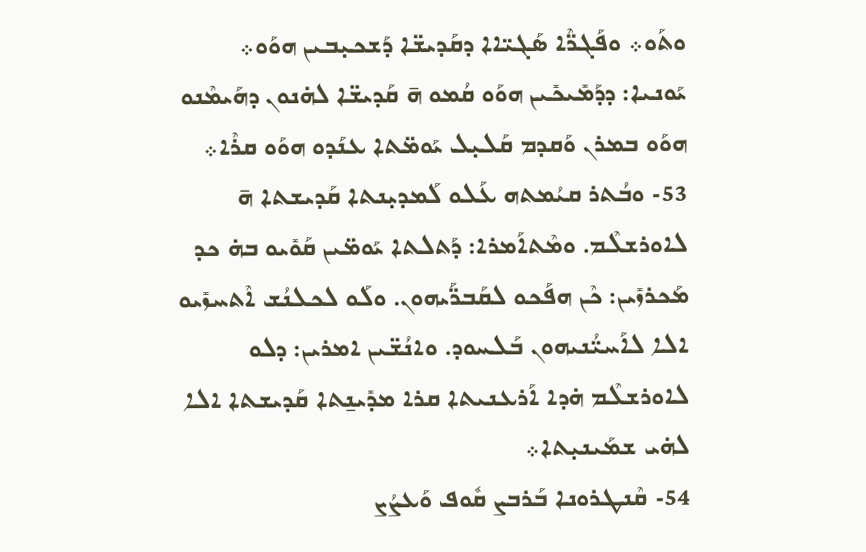ܘܬܰܘ܀ ܘܦܰܓܪ̈ܶܐ ܣܰܓܝ̈ܐܐ ܕܩܰܕܝܫ̈ܐ ܕܰܫܟܝ̣ܒܝܢ ܗܘܰܘ܀ ܝܰܘܢܝܐ: ܕܕܰܡܺܝܟܺܝܢ ܗܘܰܘ ܩܳܡܘ ܗ̄ ܩܰܕܝܫ̈ܐ ܠܗ̇ܢܘܢ ܕܗܰܝܡܶܢܘ ܗܘܰܘ ܒܡܪܢ ܘܰܩܕܡ ܩܰܠܝ̣ܠ ܝܰܘܡ̈ܬܐ ܥܢܰܕܘ ܗܘܰܘ ܩܪܶܐ܀
53- ܘܒܳܬܪ ܩܝܳܡܬܗ ܥܰܠܘ ܠܰܡܕܝ̣ܢܬܐ ܩܰܕܝܫܬܐ ܗ̄ ܠܐܘܪܫܠܶܡ. ܘܡܶܬܐܰܡܪܐ: ܕܰܬܠܬܐ ܝܰܘܡ̈ܝܢ ܩܰܘܺܝܘ ܒܗ̇ ܟܕ ܡܰܟܪܙܺܝܢ: ܟܶܢ ܗܦܰܟܘ ܠܩܰܒܪ̈ܰܝܗܘܢ. ܘܠܰܘ ܠܟܠܢܳܫ ܐܶܬܚܙܺܝܘ ܐܠܐ ܠܐܰܚܝ̈ܳܢܝܗܘܢ ܒܰܠܚܘܕ. ܘܐܢܳܫ̈ܝܢ ܐܡܪܝܢ: ܕܠܘ ܠܐܘܪܫܠܶܡ ܗ̇ܕܐ ܐܰܪܥܢܝܬܐ ܩܪܐ ܡܕܺܝܢ̱ܬܐ ܩܰܕܝܫܬܐ ܐܠܐ ܠܗ̇ܝ ܫܡܰܝܢܝ̣ܬܐ܀
54- ܩܶܢܛܪܘܢܐ ܒܰܪܒܨ ܩܽܘܦ ܘܰܥܨܳܨ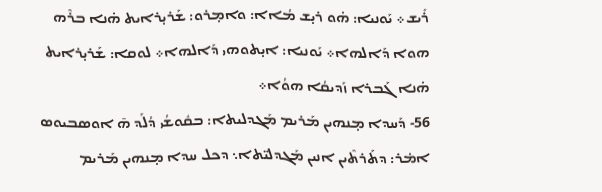ܪܺܝܫ܀ ܝܰܘܢܝܐ: ܗ̇ܘ ܪܝ̣ܫ ܡܳܐܐ: ܘܐܡ̣ܪܘ: ܫܰܪܝ̣ܪܐܝܬ ܗ̇ܢܐ ܒܪܶܗ ܗܘܐ ܕܰܐܠܗܐ܀ ܝܰܘܢܝܐ: ܐܝ̣ܬܘܗܝ ܕܰܐܠܗܐ܀ ܠܘܩܐ: ܫܰܪܝ̣ܪܐܝܬ ܗ̇ܢܐ ܓܰܒܪܐ ܙܰܕܝܩܳܐ ܗܘܳܐ܀
56- ܕܰܚܕܐ ܡ̣ܢܗܝܢ ܡܰܪܝܡ ܡܰܓܕܠܝܬܐ: ܒܩܽܘܫܳܝ ܕܳܠܰܕ ܗ̄ ܐܘܣܒܝܘܣ ܐܡ̇ܪ: ܕܬܰܪܬܶܝܢ ܐܢܝܢ ܡܰܓܕܠܝ̈ܬܐ܆ ܕܟܠ ܚܕܐ ܡ̣ܢܗܝܢ ܡܰܪܝܡ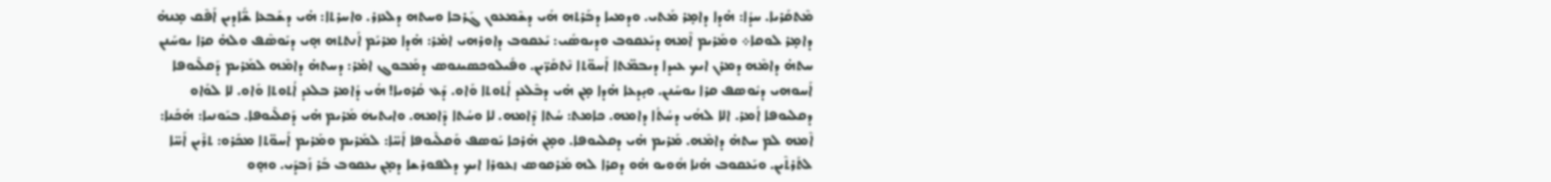ܡܶܬܩܰܪܝܐ. ܚܕܳܐ: ܗ̇ܕܐ ܕܐܡ̣ܪ ܡܰܬܝ. ܘܕܡܝܐ ܕܒܰܪܬܗ ܗܺܝ ܕܫܶܡܥܘܢ ܓܰܪܒܐ ܘܚܬܗ ܕܠܥܙܪ. ܘܐܚܪܬܐ: ܗ̇ܝ ܕܫܰܒܥܐ ܫ̈ܺܐܕܝܢ ܐܰܦܶܩ ܡ̣ܢܗ̇ ܕܐܡ̣ܪ ܠܘܩܐ܀ ܘܡܰܪܝܡ ܐܶܡܗ ܕܝܰܥܩܘܒ ܘܕܝܘܣܺܝ: ܝܰܥܩܘܒ ܕܐܘܪܗܝ ܐܡ̇ܪ: ܗ̇ܕܐ ܡܪܝܰܡ ܐܰܢܬܬܗ ܗ̣ܝ ܕܝܰܘܣܶܦ ܘܠܗ̇ ܩܪܐ ܝܘܚܰܢܢ ܚܬܗ̇ ܕܐܡܶܗ ܕܡܪܢ ܐܝܟ ܥܝܕܐ ܕܝܒܡ̈ܬܐ ܐܰܚܘ̈ܬܐ ܢܶܬܩܰܪ̈ܝܢ. ܘܦܺܝܠܘܟܣܝܢܘܣ ܕܡܰܒܘܓ ܐܡ̇ܪ: ܕܚܬܗ̇ ܕܐܡܶܗ ܠܡܰܪܝܡ ܕܰܩܠܶܝܘܦܐ ܐܰܚܘܗܝ ܕܝܽܘܣܦ ܩܪܐ ܝܘܚܰܢܢ. ܘܝ̣ܕܥܐ ܗ̇ܕܐ ܡ̣ܢ ܗ̇ܝ ܕܒܶܠܥܕ ܐܳܬܘܬܐ ܘܰܐܘ. ܕܰܥ ܩܳܪܘܝܐ! ܗܳܝ ܕܳܐܡܪ ܒܠܥܕ ܐܳܬܘܬܐ ܘܰܐܘ. ܠܐ ܠܘܰܐܘ ܕܩܠܝܘܦܐ ܐܳܡܪ. ܐܠܐ ܠܗܳܝ ܕܚܳܬܳܐ ܕܐܡܗ. ܟܐܡܬ: ܚܳܬܐ ܕܶܐܡܗ. ܠܐ ܘܚܳܬܐ ܕܶܐܡܗ. ܘܐܝܬܝܗܿ ܡܰܪܝܡ ܗ̇ܝ ܕܰܩܠܶܝܘܦܐ. ܒܝܰܘܢܝܐ: ܗ̇ܟܰܢܐ: ܐܶܡܗ ܠܡ ܚܬܗ̇ ܕܐܡܶܗ. ܡܰܪܝܡ ܗ̇ܝ ܕܩܠܝܘܦܐ. ܘܡ̣ܢ ܗ̇ܪܟܐ ܝܰܘܣܦ ܘܰܩܠܶܝܘܦܐ ܐܰܚ̈ܐ: ܠܡܰܪܝܡ ܘܡܰܪܝܡ ܐܰܚܘ̈ܬܐ ܡܟܰܪܘ: ܬܪܶܝܢ ܐܰܚ̈ܐ ܠܬܰܪܬܶܝܢ. ܘܝܰܥܩܘܒ ܗ̇ܢܐ ܗܽܘܝܘ ܗ̇ܘ ܕܩܪܐ ܠܗ ܡܰܪܩܘܣ ܙܥܘܪܐ ܐܝܟ ܕܠܦܘܪܫܐ ܕܡ̣ܢ ܝܥܩܘܒ ܒܰܪ ܙܰܒܕܰܝ. ܘܗ̣ܘ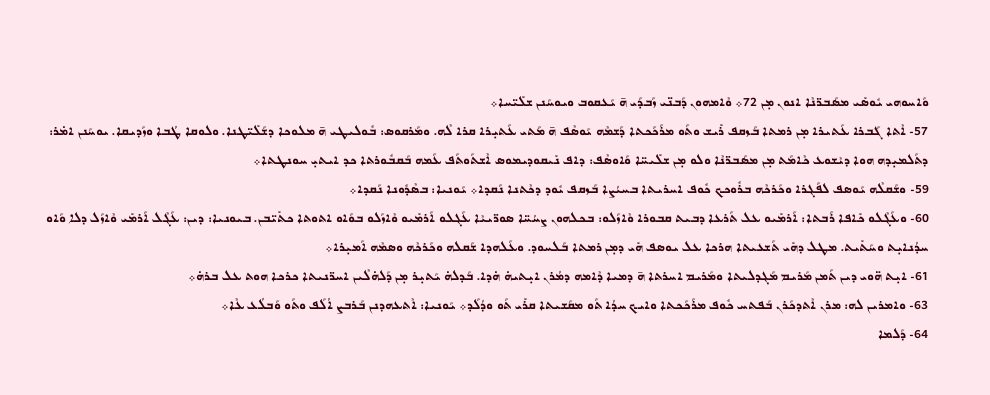ܘܰܐܚܘܗܝ ܝܽܘܣܺܝ ܡܣܰܒܪ̈ܢܶܐ ܐܢܘܢ ܡ̣ܢ 72܀ ܘܶܐܡܗܘܢ ܕܰܒܢ̈ܝ ܙܰܒܕܰܝ ܗ̄ ܝܰܥܩܘܒ ܘܝܘܚܰܢܢ ܫܠܺܝ̈ܚܐ܀
57- ܐܶܬܐ ܓܰܒܪܐ ܥܰܬܝܪܐ ܡ̣ܢ ܪܡܬܐ ܒܰܙܩܦ ܪܺܝܫ ܘܬܰܘ ܡܪܰܟܰܟܬܐ ܕܰܫܡܶܗ ܝܰܘܣܶܦ ܗ̄ ܡܰܬܝ ܥܰܬܝ̣ܪܐ ܩܪܐ ܠܶܗ. ܘܡܰܪܩܘܣ: ܒܽܘܠܝܛܝ ܗ̄ ܡܠܘܟܐ ܕܫܰܠܺܝ̈ܛܢܐ. ܘܠܘܩܐ ܛܳܒܐ ܘܙܰܕܝܩܐ. ܝܘܚܰܢܢ ܐܡ̇ܪ: ܕܬܰܠܡܝ̣ܕܗ ܗܘܐ ܕܝܶܫܘܥ ܟܶܐܡܰܬ ܡ̣ܢ ܡܣܰܒܪ̈ܢܶܐ ܘܠܘ ܡ̣ܢ ܫܠܺܝܚ̈ܐ ܘܰܐܘܣܶܦ: ܕܐܦ ܢܺܝܩܘܕܝܡܘܣ ܐܶܫܬܰܘܬܰܦ ܥܰܡܗ ܒܰܩܒܽܘܪܬܐ ܟܕ ܐܝܬܝ̣ ܚܘܢܛܬܐ܀
59- ܘܫܰܩܠܶܗ ܝܰܘܣܦ ܠܦܰܓܪܐ ܘܟܰܪܟܶܗ ܒܪܽܘܟܟ ܟܽܘܦ ܐܚܪܝܬܐ ܒܚܝܳܨܐ ܒܰܙܩܦ ܝܽܘܕ ܕܟܶܬܢܐ ܢܰܩܕܐ܀ ܝܰܘܢܝܐ: ܒܣܶܕܽܘܢܐ ܢܰܩܕܐ܀
60- ܘܥܰܓܶܠܘ ܟܺܐܦܐ ܪܰܒܬܐ: ܐܰܪܡܺܝܘ ܥܠ ܬܰܪܥܐ ܕܒܝܬ ܩܒܘܪܐ ܘܶܐܙܰܠܘ: ܒܟܠܗܘܢ ܨܚܳܚ̈ܐ ܣܘܪ̈ܝܝܶܐ ܥܰܓܠܘ ܐܰܪܡܺܝܘ ܘܶܐܙܰܠܘ ܒܘܰܐܘ ܐܬܘܬܐ ܟܬܺܝ̈ܒܢ. ܒܝܘܢܝܐ: ܕܝܢ: ܥܰܓܶܠ ܐܰܪܡܺܝ ܘܶܐܙܰܠ ܕܠܐ ܘܰܐܘ ܚܕܳܢܐܝ̣ܬ ܘܚܰܬܺܝܬ. ܡܛܠ ܕܗܺܝ ܬܰܫܥܝܬܐ ܗܪܟܐ ܥܠ ܝܘܣܦ ܗܺܝ ܕܡ̣ܢ ܪܡܬܐ ܒܰܠܚܘܕ. ܘܥܰܠܗܕܐ ܫܰܩܠܗ ܘܟܰܪܟܶܗ ܘܣܡܶܗ ܐܰܡܝ̣ܪܐ܀
61- ܐܝ̣ܬ ܗ̈ܘܝ ܕܝܢ ܬܰܡܢ ܡܰܪܝܡ ܡܰܓܕܠܝܬܐ ܘܡܰܪܝܡ ܐܚܪܬܐ ܗ̄ ܕܡܝܐ ܕܶܐܡܗ ܕܡܳܪܢ ܐܝ̣ܬܝܗ̇ ܗ̇ܕܐ. ܒܰܕܠܗ̇ ܝܰܬܝ̣ܪ ܡ̣ܢ ܕܰܠܗ̇ܠܶܝܢ ܐܚܪ̈ܢܝܬܐ ܟܪܟܐ ܗܘܬ ܥܠ ܒܪܗ̇܀
63- ܘܐܡܪܝܢ ܠܗ: ܡܪܢ ܐܶܬܕܟܰܪܢ ܒܰܦܬܚ ܟܽܘܦ ܡܪܰܟܰܟܬܐ ܘܐܝܟ ܚܕܳܐ ܬܰܘ ܡܩܰܫܝܬܐ ܩܪܺܝ ܬܰܘ ܘܕܳܠܰܕ܀ ܝܰܘܢܝܐ: ܐܶܬܥܗܕܢܢ ܒܰܪܒܨ ܐܳܠܰܦ ܘܬܰܘ ܘܰܒܠܳܥ ܥܶܐ܀
64- ܕܰܠܡܐ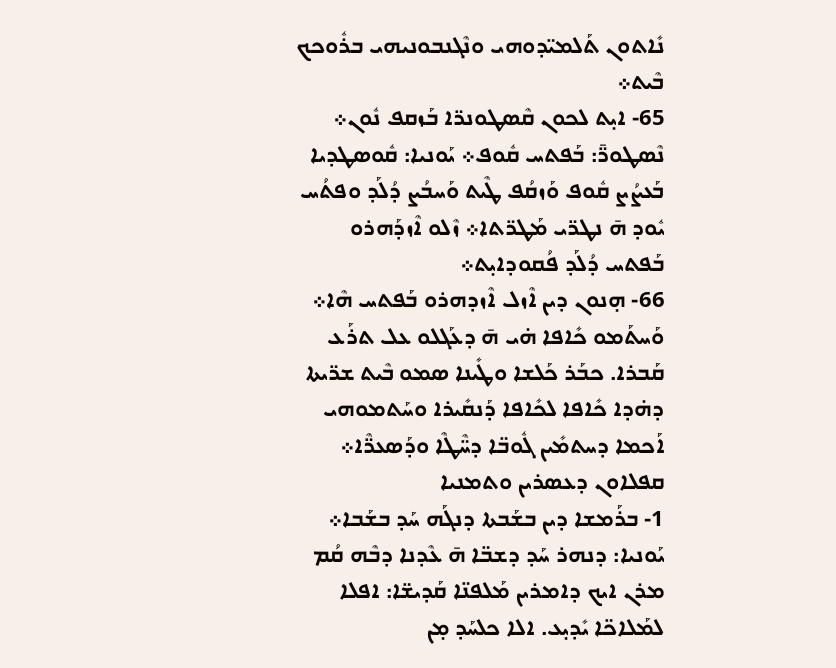ܢܺܐܬܘܢ ܬܰܠܡܝ̈ܕܘܗܝ ܘܢܶܓܢܒܘܢܝܗܝ ܒܪܽܘܟܟ ܒܶܝܬ܀
65- ܐܝ̣ܬ ܠܟܘܢ ܩܶܣܛܘܢܪ̈ܐ ܒܰܙܩܦ ܢܽܘܢ܀ ܢܶܣܛܘܪ̈̄: ܒܰܦܬܚ ܩܽܘܦ܀ ܝܰܘܢܝܐ: ܩܽܘܣܛܕܝܐ ܒܰܥܨܳܨ ܩܽܘܦ ܘܰܙܩܳܦ ܛܶܝܬ ܘܰܚܒܳܨ ܕܳܠܰܕ ܘܦܬܳܚ ܝܽܘܕ ܗ̄ ܢܛܪ̈ܝ ܡܰܛܪ̈ܬܐ܀ ܙܶܠܘ ܐܶܙܕܰܗܪܘ ܒܰܦܬܚ ܕܳܠܰܕ ܦܳܩܘܕܐܝ̣ܬ܀
66- ܗ̣ܢܘܢ ܕܝܢ ܐܶܙܠ ܐܶܙܕܗܪܘ ܒܰܦܬܚ ܗܶܐ܀ ܘܰܚܬܰܡܘ ܟܺܐܦܐ ܗ̇ܝ ܗ̄ ܕܥܰܓܠܘ ܥܠ ܬܪܰܥ ܩܰܒܪܐ. ܟܒܰܪ ܟܰܠܫܐ ܘܛܺܝܢܐ ܣܡܘ ܒܶܝܬ ܫܪ̈ܝܬܐ ܕܗ̇ܕܐ ܟܺܐܦܐ ܠܟܺܐܦܐ ܕܰܢܩܺܝܪܐ ܘܚܰܬܡܘܗܝ ܐܰܟܡܐ ܕܚܬܡܺܝܢ ܓܽܘܒ̈ܐ ܕܚ̈ܶܛܶܐ ܘܕܰܣܥܪ̈ܶܐ܀
ܩܦܠܐܘܢ ܕܥܣܪܝܢ ܘܬܡܢܝܐ
1- ܒܪܰܡܫܐ ܕܝܢ ܒܫܰܒܬܐ ܕܢܓܰܗ ܚܰܕ ܒܫܰܒܐ܀ ܝܰܘܢܝܐ: ܕܢܗܪ ܚܰܕ ܕܫܒ̈ܐ ܗ̄ ܥܶܕܢܐ ܕܒܶܗ ܩܳܡ ܡܪܢ ܐܝܟ ܕܐܡܪܝܢ ܡܰܠܦܢ̈ܐ ܩܰܕܝܫ̈ܐ: ܐܦܠܐ ܠܡܰܠܐܟ̈ܐ ܝܺܕܝ̣ܥ. ܐܠܐ ܟܠܚܰܕ ܡ̣ܢ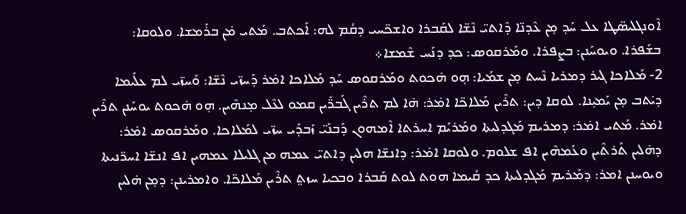ܐܶܘܢܓܠܝܣ̈ܛܐ ܥܠ ܚܰܕ ܡ̣ܢ ܥܶܕܢ̈ܐ ܕܶܐܬܝ̈ ܢܶܫ̈ܐ ܠܩܰܒܪܐ ܘܐܫܟ̈ܚܝ ܕܩܳܡ ܠܗ: ܐܰܟܬܒ. ܡܰܬܝ ܡ̇ܢ ܒܪܰܡܫܐ. ܘܠܘܩܐ: ܒܫܰܦܪܐ. ܘܝܘܚܰܢܢ: ܒܨܦܪܐ. ܘܡܰܪܩܘܣ: ܟܕ ܕܢܰܚ ܫܶܡܫܐ܀
2- ܡܰܠܐܟܐ ܓܝܪ ܕܡܪܝܐ ܢܶܚܬ ܡ̣ܢ ܫܡܰܝܐ: ܗ̣ܘ ܗ̇ܟܘܬ ܘܡܰܪܩܘܣ ܚܰܕ ܡܰܠܐܟܐ ܐܡ̇ܪ ܕܰܚܙ̈ܝ ܢܶܫ̈ܐ: ܘܰܚܙ̈ܝ ܠܡ ܥܠܰܝܡܐ ܕܝ̇ܬܒ ܡ̣ܢ ܝܰܡܝ̣ܢܐ. ܠܘܩܐ ܕܝܢ: ܬܪܶܝܢ ܡܰܠܐܟ̈ܐ ܐܡ̇ܪ: ܗ̇ܐ ܠܡ ܬܪܶܝܢ ܓܰܒܪ̈ܺܝܢ ܩܡܘ ܠܥܶܠ ܡ̣ܢܗܶܝܢ. ܗ̣ܘ ܗ̇ܟܘܬ ܝܘܚܰܢܢ ܬܪܶܝܢ ܐܡ̇ܪ. ܡܰܬܝ ܐܡ̇ܪ: ܕܡܪܝܡ ܡܰܓܕܠܝܬܐ ܘܡܰܪܝܰܡ ܐܚܪܬܐ ܐܶܡܗܘܢ ܕܰܒܢܰܝ̈ ܙܰܒܕܰܝ ܚܙ̈ܝ ܠܡܰܠܐܟܐ. ܘܡܰܪܩܘܣ ܐܡ̇ܪ: ܕܗ̇ܠܝܢ ܬܰܪܬܶܝܢ ܘܥܰܡܗܶܝܢ ܐܦ ܫܠܘܡ. ܘܠܘܩܐ ܐܡ̇ܪ: ܕܐܢܫ̈ܐ ܗܠܝܢ ܕܐܬܝ̈ ܥܡܗ ܡܢ ܓܠܝܠܐ ܥܡܗܝܢ ܐܦ ܐܢܫ̈ܐ ܐܚܪ̈ܢܝܬܐ ܘܝܘܚܢܢ ܐܡܪ: ܕܡܰܪܝܡ ܡܰܓܕܠܝܬܐ ܟܕ ܩܳܝܡܐ ܗܘܬ ܠܘܬ ܩܰܒܪܐ ܘܒܟܝܐ ܚܙܬ݀ ܬܪܶܝܢ ܡܰܠܐܟ̈ܐ. ܘܐܡܪܝܢܢ: ܕܡ̣ܢ ܗ̇ܠܝܢ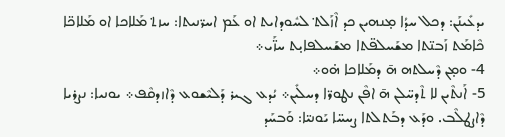ܝܕܥܺܝܢܰܢ: ܕܟܠ ܚܕܳܐ ܡ̣ܢܗܝܢ ܟܕ ܐܶܙܰܠܬ݀ ܠܚܽܘܕܐܝܬ ܐܘ ܥܰܡ ܐܚܪ̈ܢܝܬܐ: ܚܙܬ݀ ܡܰܠܐܟܐ ܐܘ ܡܰܠܐܟ̈ܐ ܟܶܐܡܰܬ ܙܰܒܢ̈ܬܐ ܡܫܰܚܠܦ̈ܬܐ ܡܫܰܚܠܦܐܝ̣ܬ ܚܙ̈ܰܝ܀
4- ܘܡ̣ܢ ܕܶܚܠܬܗ ܗ̄ ܕܡܰܠܐܟܐ ܗ̇ܘ܀
5- ܐܰܢܬܶܝܢ ܠܐ ܬܶܕܚ̈ܠܢ ܗ̄ ܐܦܶܢ ܢܛܘܪ̈ܐ ܕܚܠܺܝܢ܀ ܝܳܕܥ ܓܝܪ ܕܰܠܝܶܫܘܥ ܕܶܐܙܕܩܶܦ܀ ܝܘܢܝܐ: ܢܨܪܝܐ ܕܶܐܨܛܠܶܒ. ܘܕܰܥ ܕܒܰܬܠܬܐ ܨܚܚ̈ܐ ܝܰܘܢܝ̈ܐ: ܘܰܒܚܰܕ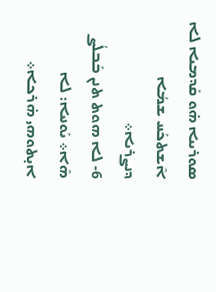ܣܘܪܝܝܐ ܗ̇ܘ ܩܰܕܡܝܐ ܠܐ ܐܶܫܬܟܰܚ ܫܡܳܐ ܕܢܨܪܝܐ܀
6- ܠܐ ܗܘܬ ܬܢܢ ܒܰܒܠܳܨ ܗܶܐ܀ ܝܰܘܢܝܐ: ܠܐ ܐܝ̣ܬܘܗܝ ܗ̇ܪܟܐ܀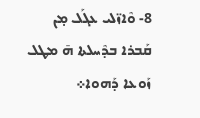8- ܘܶܐܙ̈ܠܝ ܥܓܰܠ ܡ̣ܢ ܩܰܒܪܐ ܒܕܶܚܠܬܐ ܗ̄ ܡܛܠ ܙܰܘܥܐ ܕܰܗܘܐ܀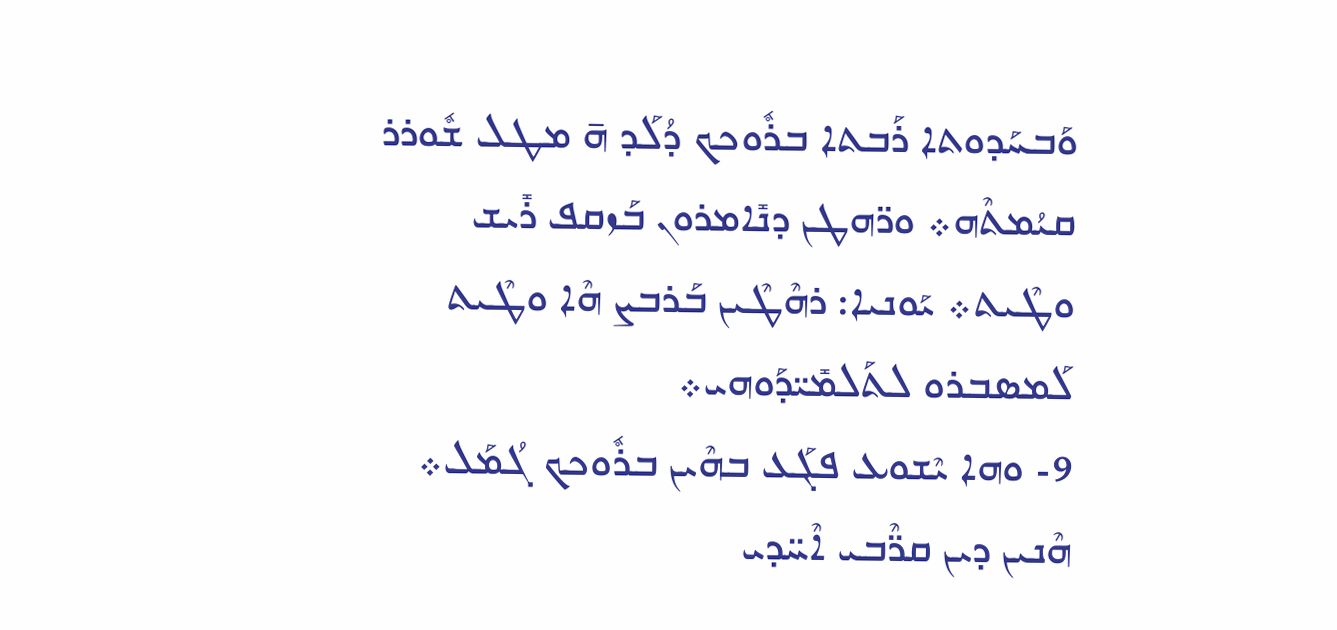ܘܰܒܚܰܕܘܬܐ ܪܰܒܬܐ ܒܪܽܘܟܟ ܕܳܠܰܕ ܗ̄ ܡܛܠ ܫܽܘܪܪ ܩܝܳܡܬܶܗ܀ ܘܪ̈ܗܛܢ ܕܢܺܐܡܪܘܢ ܒܰܙܩܦ ܪܺܝܫ ܘܛܶܝܬ܀ ܝܰܘܢܝܐ: ܪܗܶܛܶܝܢ ܒܰܪܒܨ ܗܶܐ ܘܛܶܝܬ ܠܰܡܣܒܪܘ ܠܬܰܠܡܺܝ̈ܕܰܘܗܝ܀
9- ܘܗܐ ܝܶܫܘܥ ܦܓܰܥ ܒܗܶܝܢ ܒܪܽܘܟܟ ܓܳܡܰܠ܀ ܗܶܢܝܢ ܕܝܢ ܩܪ̈ܶܒܝ ܐܶܚ̈ܕܝ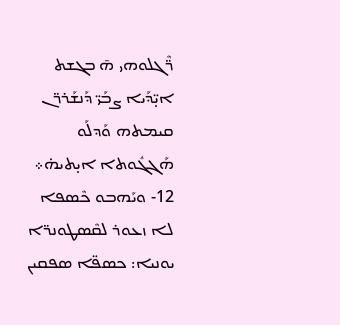ܪ̈ܶܓܠܘܗܝ ܗ̄ ܒܓܫܬ ܐܝ̣̈ܕܰܝܐ ܨܒܰܝ̈ ܕܰܢܫܰܪܪ̈ܢ ܩܝܡܬܗ ܘܰܕܠܰܘ ܗܰܓܓܽܘܬܐ ܐܝ̣ܬܝܗ̇܀
12- ܘܝܰܗܒܘ ܟܶܣܦܐ ܠܐ ܙܥܘܪ ܠܩܶܣܛܘܢܪ̈ܐ ܝܘܢܝܐ: ܟܣܦ̈ܐ ܣܦܩܝܢ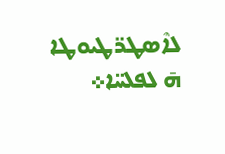ܠܐܶܣܛܪ̈ܛܝܘܛܐ ܗ̄ ܠܦܠܚ̈ܐ܀